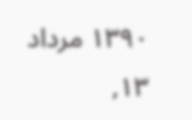۱۳۹۰ مرداد ۱۳,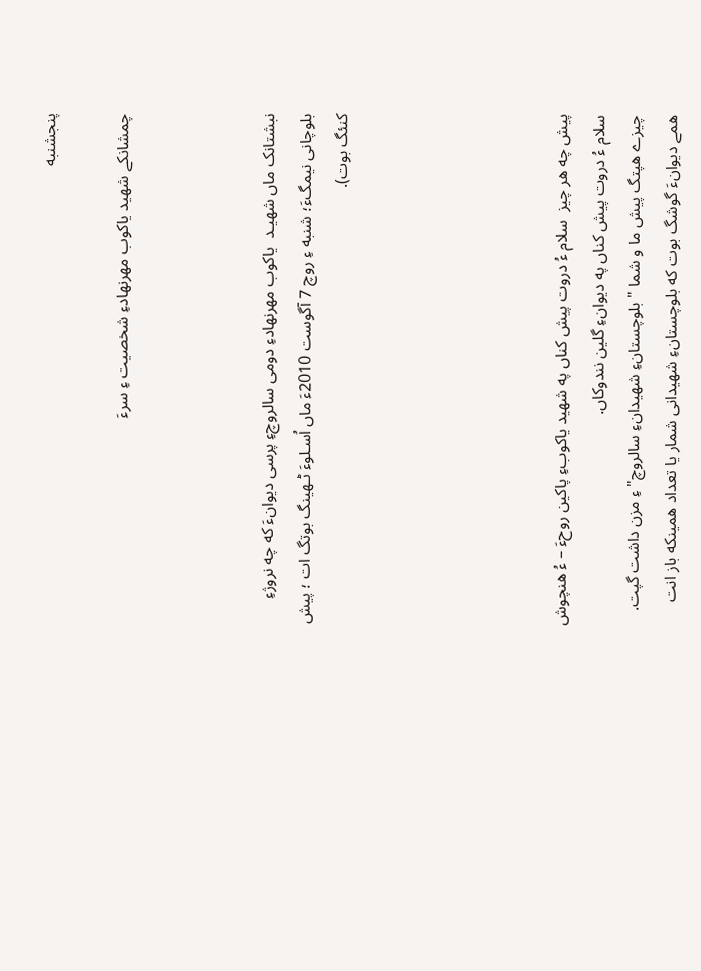پنجشنبه

چمشانکے شهید یاکوب مهرنهادءِ شخصیت ءِ سرءَ



نبشتانک ماں شهیـد  یاکوب مهرنهادءِ دومی سالروچءِ پرسی دیوانءَ که چه نروژءِ بلوچانی نیمگءَ؛ شنبه ءِ روچ 7 آگوست 2010ءَ ماں اُسـلوءَ ٹـهینگ بوتگ ات ؛ پیش کنئگ بوت).





پیش چه هر چیز  سلام ءُ دروت پیش کناں په شهید یاکوبءِ پاکین روحءَ – ءُ هنچوش سلام ءُ دروت پیش کناں په دیوانءِ گلین نندوکاں.
چیزے هپتگ پیش ما و شما "بلوچستانءِ شهیدانءِ سالروچ"ءِ مزن داشت گپت. همے دیوانءَ گوشگ بوت که بلوچستانءِ شهیدانی شمار یا تعداد همینکه باز انت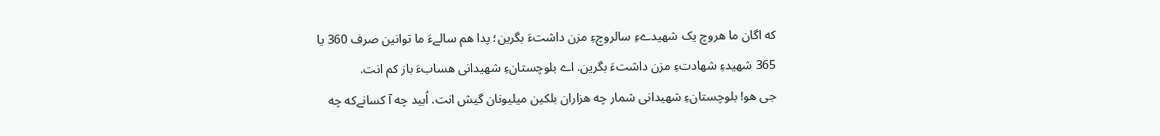که اگان ما هروچ یک شهیدےءِ سالروچءِ مزن داشتءَ بگرین؛ پدا هم سالےءَ ما توانین صرف 360 یا 365 شهیدءِ شهادتءِ مزن داشتءَ بگرین. اے بلوچستانءِ شهیدانی هسابءَ باز کم انت.
جی هو! بلوچستانءِ شهیدانی شمار چه هزاران بلکین میلیونان گیش انت. اُبید چه آ کسانےکه چه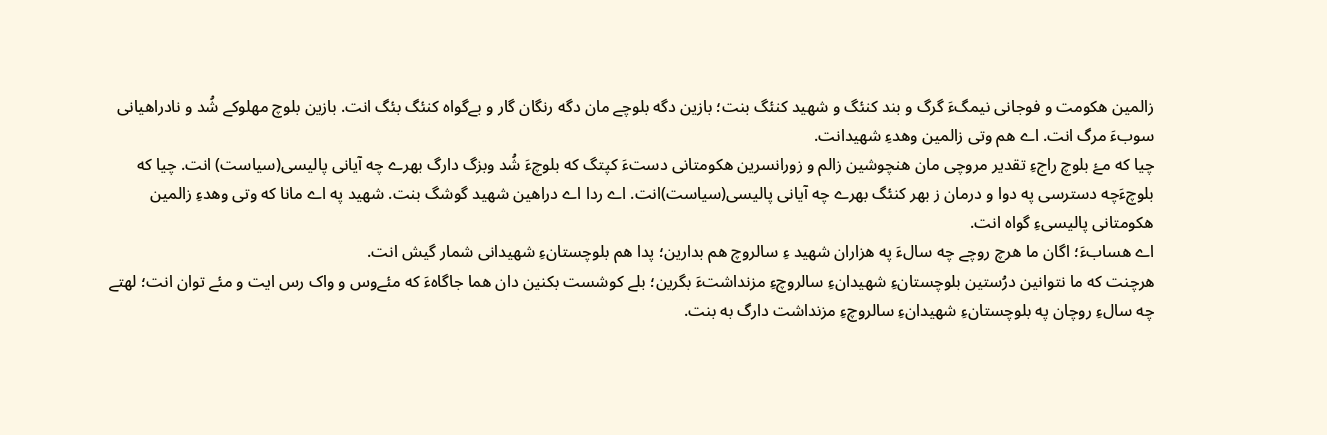زالمین هکومت و فوجانی نیمگءَ گرگ و بند کنئگ و شهید کنئگ بنت؛ بازین دگه بلوچے مان دگه رنگان گار و بےگواه کنئگ بئگ انت. بازین بلوچ مهلوکے شُد و نادراهیانی سوبءَ مرگ انت. اے هم وتی زالمین وهدءِ شهیدانت.
چیا که مۓ بلوچ راجءِ تقدیر مروچی مان هنچوشین زالم و زورانسرین هکومتانی دستءَ کپتگ که بلوچءَ شُد وبزگ دارگ بهرے چه آیانی پالیسی(سیاست) انت. چیا که بلوچءَچه دسترسی په دوا و درمان ز بهر کنئگ بهرے چه آیانی پالیسی(سیاست)انت. اے ردا اے دراهین شهید گوشگ بنت. شهید په اے مانا که وتی وهدءِ زالمین هکومتانی پالیسیءِ گواه انت.
اے هسابءَ؛ اگان ما هرچ روچے چه سالءَ په هزاران شهید ءِ سالروچ هم بدارین؛ پدا هم بلوچستانءِ شهیدانی شمار گیش انت.
هرچنت که ما نتوانین درُستین بلوچستانءِ شهیدانءِ سالروچءِ مزنداشتءَ بگرین؛ بلے کوشست بکنین دان هما جاگاهءَ که مئےوس و واک رس ایت و مئے توان انت؛ لهتے چه سالءِ روچان په بلوچستانءِ شهیدانءِ سالروچءِ مزنداشت دارگ به بنت.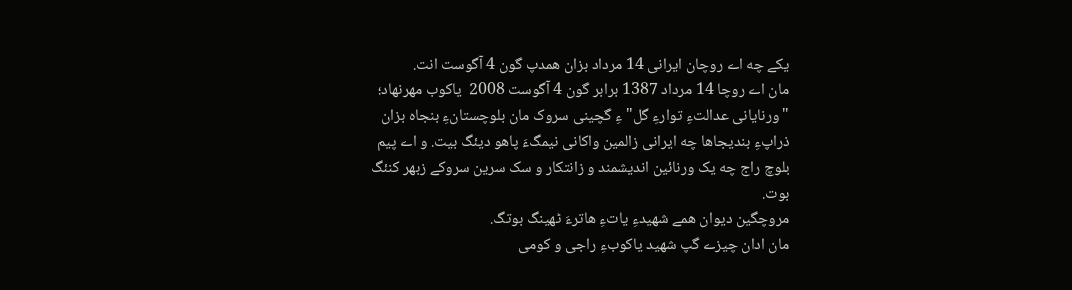یکے چه اے روچان ایرانی 14 مرداد بزان همدپ گون 4 آگوست انت.
مان اے روچا 14 مرداد 1387 برابر گون 4 آگوست 2008  یاکوب مهرنهاد؛ "ورنایانی عدالتءِ توارءِ گل"ءِ گچینی سروک مان بلوچستانءِ بنجاه بزان ذراپءِ بندیجاها چه ایرانی زالمین واکانی نیمگءَ پاهو دیئگ بیت. و اے پیم بلوچ راج چه یک ورنائین اندیشمند و زانتکار و سک سرین سروکے زبهر کنئگ بوت.
مروچگین دیوان همے شهیدءِ یاتءِ هاترءَ ٹهینگ بوتگ.
مان ادان چیزے گپ شهید یاکوبءِ راجی و کومی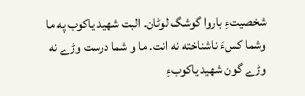شخصیتءِ باروا گوشگ لوٹان. البت شهید یاکوب په ما وشما کسءَ ناشناخته نه انت. ما و شما درست وڑے نه وڑے گون شهید یاکوبءِ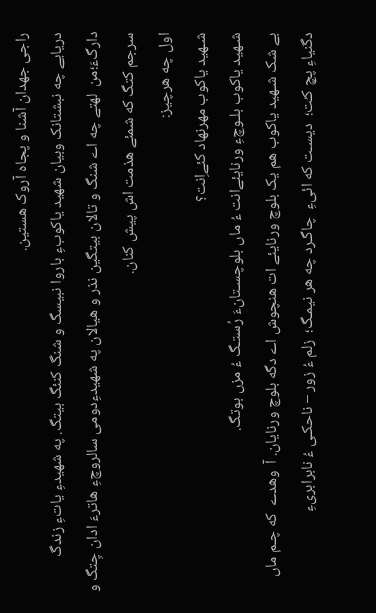راجی جهدان آشنا و پجاه آروک هستین.
دریایے چه نبشتانک وبیان شهید یاکوبءِ باروا نبیسگ و شنگ کنئگ بیتگ. په شهیدءِ یاتءِ زندگ دارگءَ؛من  لهتے چه اے شنگ و تالان بیتگین نذر و هیالان په شهیدءِدومی سالروچءِ هاترءَ ادان چِتگ و سرجم کتگ که شمئے هذمت اش پیش کنان.
اول چه هرچیز:
شـهید یاکوب مهرنهاد کئےاِنت؟
شـهید یاکوب بلـوچءِ ورنایئےانت ءُ ماں بلوچسـتانءَ رُستـگ ءُ مزں بوتگ.
بے شک شـهید یاکوب هم یک بلوچ ورنایئے ات هنچوش اے دگه بلوچ ورنایان. آ  وهدے  که چـم ماں دگنیاءِ پچ کـُت؛  دیسـت که ائیءِ  چاگـرد چه هر نیمـگ؛  زلم ءُ زور – ناحکـی ءُ نابرابریءِ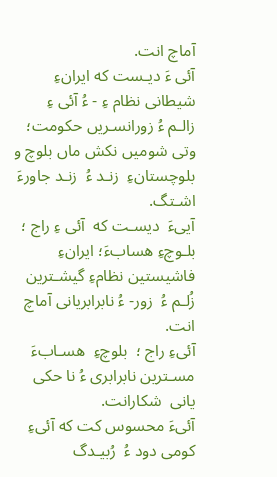آماچ انت.
آئی ءَ دیـست که ایرانءِ شیطانی نظام ءِ - ءُ آئی ءِ  زالـم ءُ زورانسـریں حکومت؛ وتی شومیں نکش ماں بلوچ و بلوچستانءِ  زنـد ءُ  زنـد جاورءَ اشـتگ.
آییءَ  دیسـت که  آئی ءِ راج ؛ بلـوچءِ هسابءَ؛ ایرانءِ فاشیستین نظامءِ گیشـترین زُلـم ءُ  زور- ءُ نابرابریانی آماچ انت.
آئیءِ راج ؛  بلوچءِ  هسـابءَ  مسـترین نابرابری ءُ نا حکی یانی  شکارانت.
آئیءَ محسوس کت که آئیءِ کومی دود ءُ  رُبیـدگ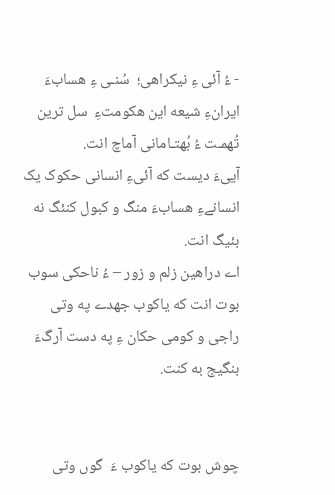- ءُ آئی ءِ نیکراهی؛  سُنـی ءِ هسابءَ  ایرانءِ شیعه این هکومتءِ  سل ترین تُهمـت ءُ بُهتـامانی آماچ انت.
آییءَ دیست که آئیءِ انسانی حکوک یک انسانےءِ هسابءَ منگ و کبول کنئگ نه بئیگ انت.
اے دراهین زلم و زور – ءُ ناحکی سوب بوت انت که یاکوب جهدے په وتی راجی و کومی حکان ءِ په دست آرگءَ بنگیج به کنت.


چوش بوت که یاکوب ءَ  گوں وتی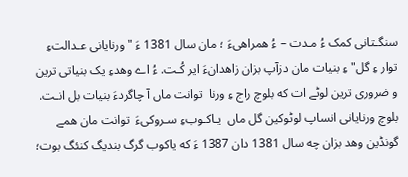سنگـتانی کمک ءُ مـدت – ءُ همراهیءَ ؛ مان سال 1381 ءَ "ورنایانی عـدالتءِ توار ءِ گل" ءِ بنیات مان دزآپ بزان زاهدانءَ ایر کُـت. ءُ اے وهدءِ یک بنیاتی ترین و ضروری ترین لوٹے ات که بلوچ راج ءِ ورنا  توانت ماں آ چاگردءَ بنیات بل انـت.
بلوچ ورنایانی انساپ لوٹوکین گل ماں  یـاکـوبءِ سـروکیءَ  توانت مان همے گونڈین وهد بزان چه سال 1381 دان 1387 ءَ که یاکوب گرگ بندیگ کنئگ بوت؛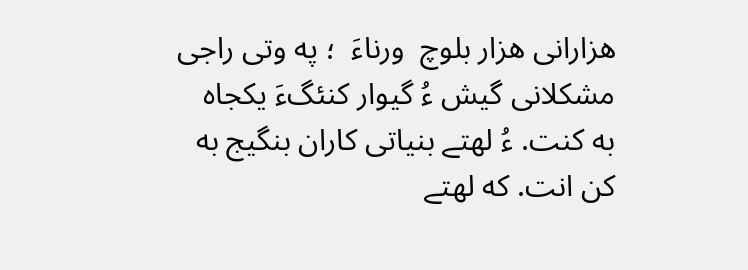هزارانی هزار بلوچ  ورناءَ  ؛ په وتی راجی مشکلانی گیش ءُ گیوار کنئگءَ یکجاه به کنت. ءُ لهتے بنیاتی کاران بنگیج به کن انت. که لهتے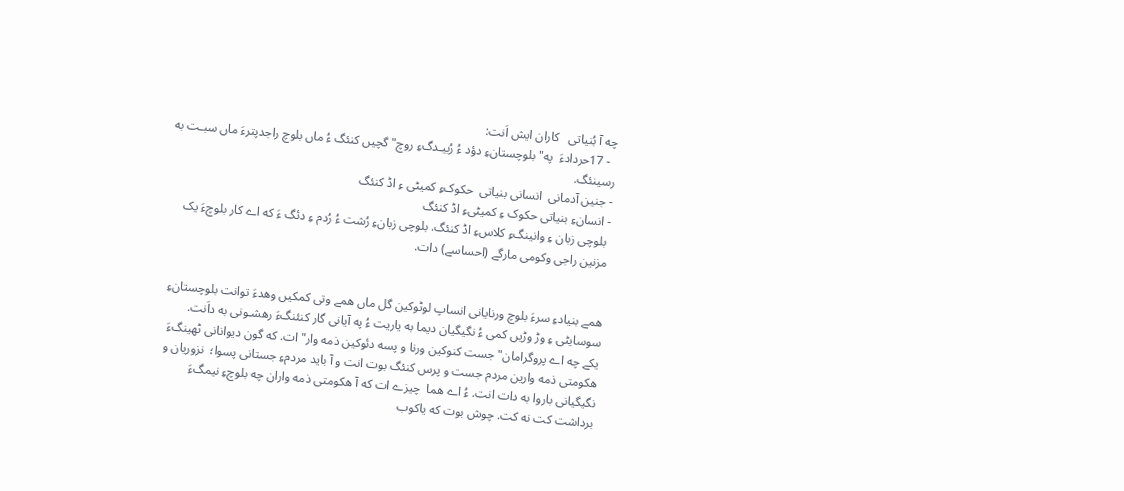چه آ بُنیاتی   کاران ایش اَنت:
  - 17حردادءَ  په" بلوچستانءِ دؤد ءُ رُبیـدگءِ روچ" گچیں کنئگ ءُ ماں بلوچ راجدپترءَ ماں سبـت به رسینئگ.
- جنین آدمانی  انسانی بنیاتی  حکوکءِ کمیٹی ءِ اڈ کنئگ
- انسانءِ بنیاتی حکوک ءِ کمیٹیءِ اڈ کنئگ
 بلوچی زبان ءِ وانینگءِ کلاسءِ اڈ کنئگ. بلوچی زبانءِ رُشت ءُ رُدم ءِ دئگ ءَ که اے کار بلوچءَ یک مزنین راجی وکومی مارگے (احساسے) دات.


همے بنیادءِ سرءَ بلوچ ورنایانی انساپ لوٹوکین گل ماں همے وتی کمکیں وهدءَ توانت بلوچستانءِ سوسایٹی ءِ وڑ وڑیں کمی ءُ نگیگیان دیما به یاریت ءُ په آیانی گار کنئنگءَ رهشـونی به داَنت.
یکے چه اے پروگرامان" جست کنوکین ورنا و پسه دئوکین ذمه وار" ات. که گون دیوانانی ٹهینگءَ هکومتی ذمه وارین مردم جست و پرس کنئگ بوت انت و آ باید مردمءِ جستانی پسوا؛  نزوریان و نگیگیانی باروا به دات انت. ءُ اے هما  چیزے ات که آ هکومتی ذمه واران چه بلوچءِ نیمگءَ برداشت کت نه کت. چوش بوت که یاکوب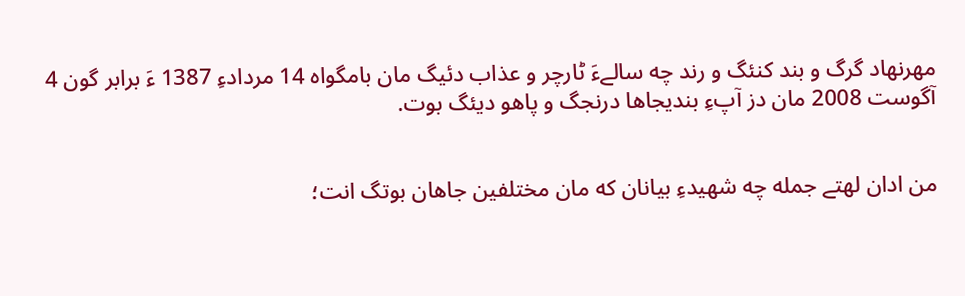مهرنهاد گرگ و بند کنئگ و رند چه سالےءَ ٹارچر و عذاب دئیگ مان بامگواه 14 مردادءِ 1387 ءَ برابر گون 4 آگوست 2008 مان دز آپءِ بندیجاها درنجگ و پاهو دیئگ بوت.


من ادان لهتے جمله چه شهیدءِ بیانان که مان مختلفین جاهان بوتگ انت؛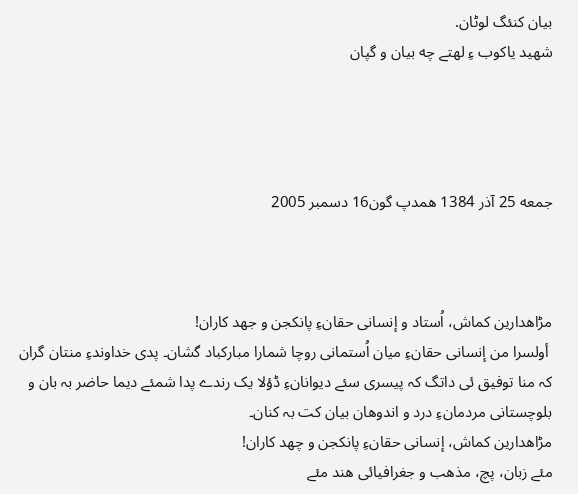بیان کنئگ لوٹان.
شهید یاکوب ءِ لهتے چه بیان و گپان




جمعه 25 آذر 1384 ھمدپ گون16 دسمبر 2005



مڑاھدارین کماش، اُستاد و إنسانی حقانءِ پانکجن و جھد کاران!
 أولسرا من إنسانی حقانءِ میان اُستمانی روچا شمارا مبارکباد گشان۔ پدی خداوندءِ منتان گران کہ منا توفیق ئی داتگ کہ پیسری سئے دیوانانءِ ڈؤلا یک رندے پدا شمئے دیما حاضر بہ بان و بلوچستانی مردمانءِ درد و اندوھان بیان کت بہ کنان۔
مڑاھدارین کماش، إنسانی حقانءِ پانکجن و چھد کاران!
مئے زبان، پچ، مذھب و جغرافیائی ھند مئے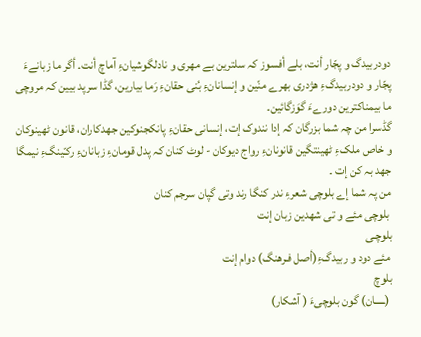دودربیدگ و پجّار أنت، بلے أفسوز کہ سلترین بے مھری و نادلگوشیانءِ آماچ أنت۔ أگر ما زبانےءَ پجّار و دودربیدگءِ ھژدری بھرے منّین و إنسانانءِ بُنی حقانءِ رَما بیارین، گڈا سرپد بیین کہ مروچی ما بیمناکترین دورےءَ گوَزگائین۔
گڈسرا من چہ شما بزرگان کہ إدا نندوک إت، إنسانی حقانءِ پانکجنوکین جھدکاران، قانون ٹھینوکان و خاص ملکءِ ٹھینتگین قانونانءِ رواج دیوکان - لوٹ کنان کہ پدل قومانءِ زبانانءِ رکـّینگءِ نیمگا جهد بہ کن إت ۔
من پہ شما إے بلوچی شعرءِ ندر کنگا رند وتی گپان سرجم کنان
 بلوچی مئے و تی شهدین زبان إنت
بلوچـی
 مئے دود و ربیدگءِ(أصل فـرهنگ) دوام إنت
بلوچ
 (ـــــان) گون بلوچیءَ ( آشکار)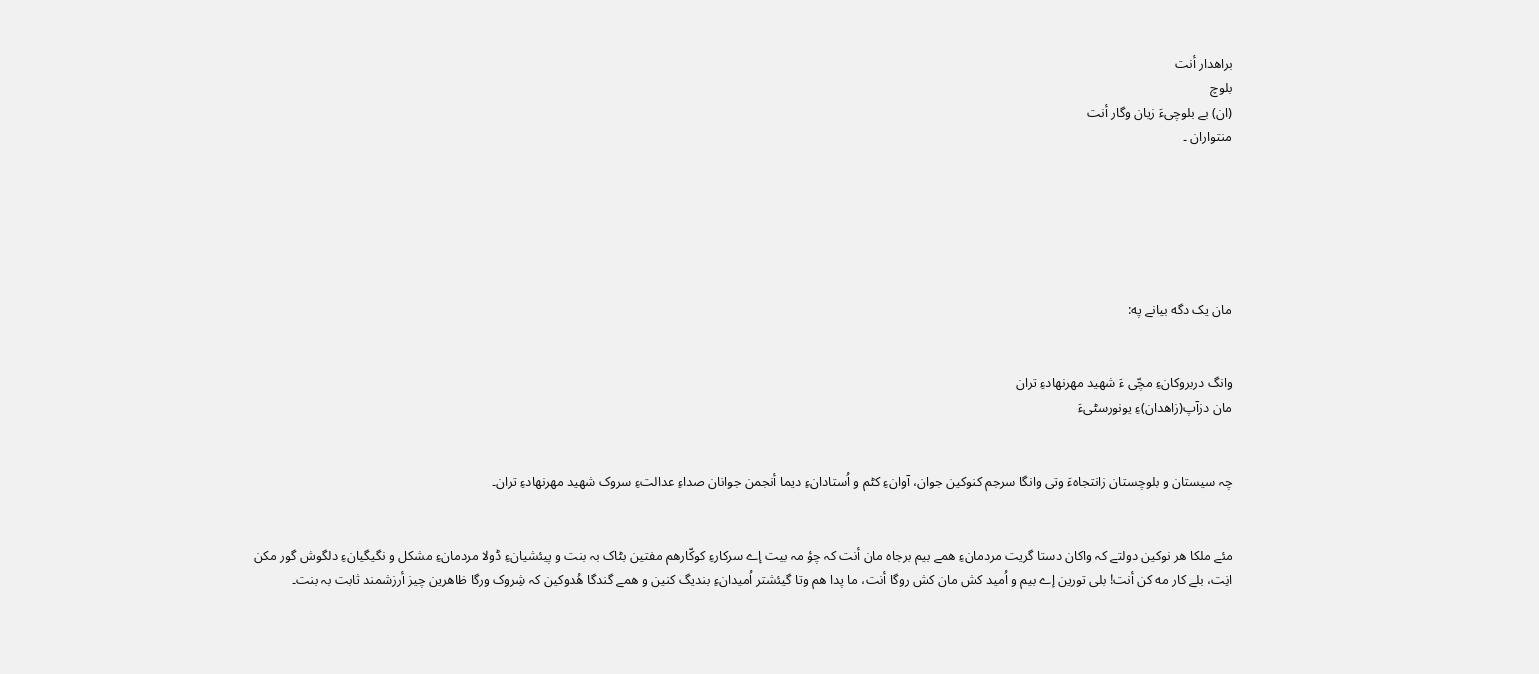براهدار أنت
بلوچ
(ان) بے بلوچیءَ زیان وگار أنت
منتواران ۔






مان یک دگه بیانے په:


وانگ دربروکانءِ مچّی ءَ شهید مهرنهادءِ تران
مان دزآپ(زاهدان)ءِ یونورسٹیءَ


چہ سیستان و بلوچستان زانتجاہءَ وتی وانگا سرجم کنوکین جوان، آوانءِ کٹم و اُستادانءِ دیما أنجمن جوانان صداءِ عدالتءِ سروک شھید مھرنھادءِ تران۔


مئے ملکا ھر نوکین دولتے کہ واکان دستا گریت مردمانءِ ھمے بیم برجاہ مان أنت کہ چؤ مہ بیت إے سرکارءِ کوکّارھم مفتین بٹاک بہ بنت و پیئشیانءِ ڈولا مردمانءِ مشکل و نگیگیانءِ دلگوش گور مکن انِت، بلے کار مه کن أنت! بلی تورین إے بیم و اُمید کش مان کش روگا أنت، ما پدا ھم وتا گیئشتر اُمیدانءِ بندیگ کنین و ھمے گندگا ھُدوکین کہ شِروک ورگا ظاھرین چیز أرزشمند ثابت بہ بنت۔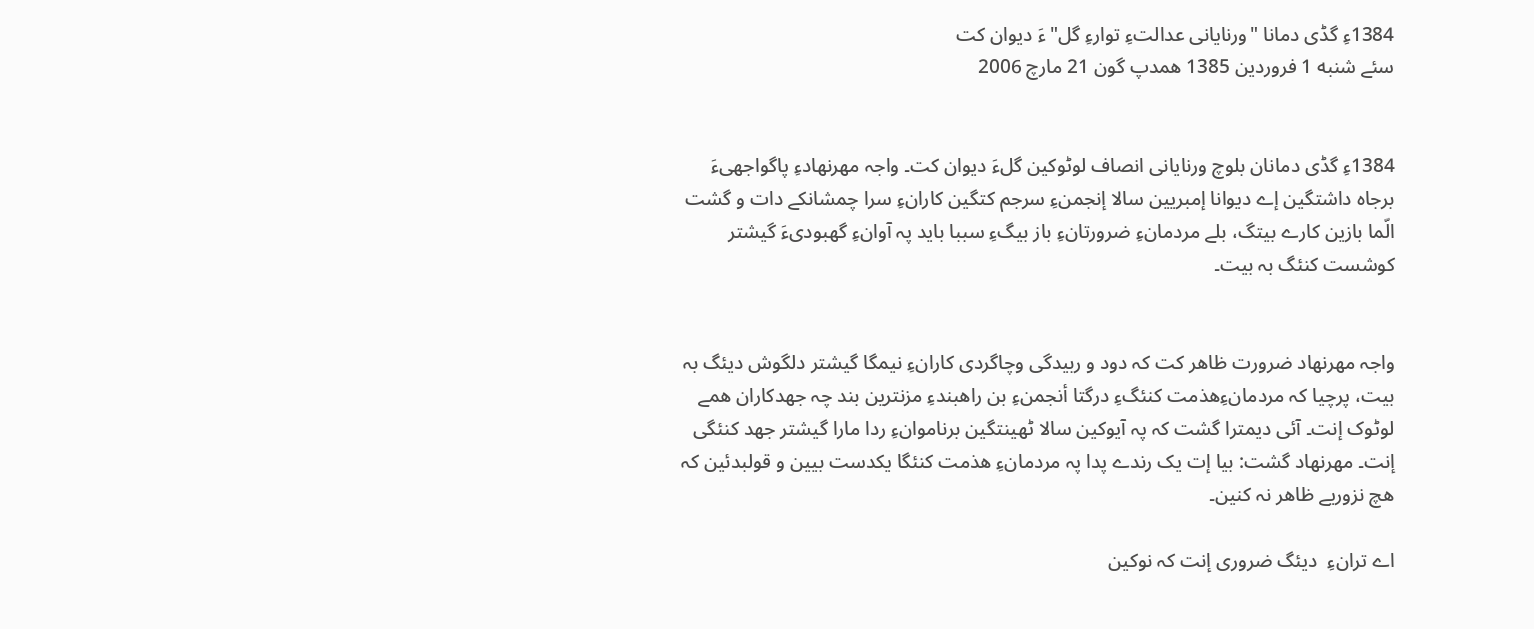1384ءِ گڈی دمانا "ورنایانی عدالتءِ توارءِ گل"ءَ دیوان کت
سئے شنبه 1 فروردین 1385 همدپ گون 21 مارچ 2006


1384ءِ گڈی دمانان بلوچ ورنایانی انصاف لوٹوکین گلءَ دیوان کت۔ واجہ مھرنھادءِ پاگواجھیءَ برجاہ داشتگین إے دیوانا إمبریین سالا إنجمنءِ سرجم کتگین کارانءِ سرا چمشانکے دات و گشت الّما بازین کارے بیتگ، بلے مردمانءِ ضرورتانءِ باز بیگءِ سببا باید پہ آوانءِ گھبودیءَ گیشتر کوشست کنئگ بہ بیت۔


واجہ مھرنھاد ضرورت ظاهر کت کہ دود و ربیدگی وچاگردی کارانءِ نیمگا گیشتر دلگوش دیئگ بہ بیت، پرچیا کہ مردمانءِهذمت کنئگءِ درگتا أنجمنءِ بن راھبندءِ مزنترین بند چہ جھدکاران ھمے لوٹوک إنت۔ آئی دیمترا گشت کہ پہ آیوکین سالا ٹھینتگین برناموانءِ ردا مارا گیشتر جهد کنئگی إنت۔ مھرنھاد گشت: بیا إت یک رندے پدا پہ مردمانءِ هذمت کنئگا یکدست بیین و قولبدئین کہ ھچ نزوریے ظاھر نہ کنین۔

اے ترانءِ  دیئگ ضروری إنت کہ نوکین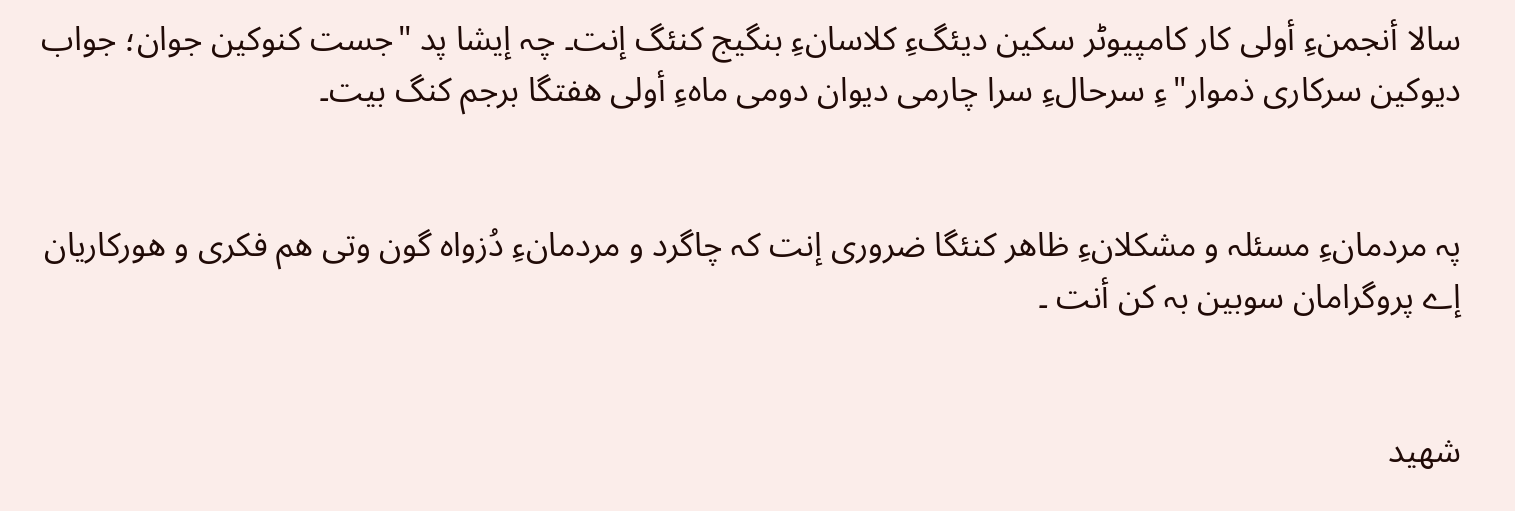سالا أنجمنءِ أولی کار کامپیوٹر سکین دیئگءِ کلاسانءِ بنگیج کنئگ إنت۔ چہ إیشا پد "جست کنوکین جوان؛ جواب دیوکین سرکاری ذموار"ءِ سرحالءِ سرا چارمی دیوان دومی ماہءِ أولی ھفتگا برجم کنگ بیت۔


پہ مردمانءِ مسئلہ و مشکلانءِ ظاھر کنئگا ضروری إنت کہ چاگرد و مردمانءِ دُزواہ گون وتی ھم فکری و ھورکاریان إے پروگرامان سوبین بہ کن أنت ۔


شهید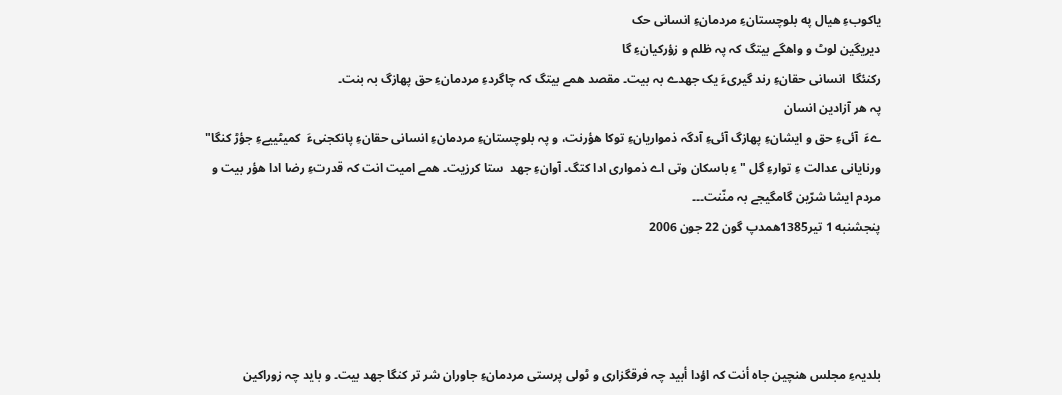یاکوبءِ هیال په بلوچستانءِ مردمانءِ انسانی حک
دیریگین لوٹ و واھگے بیتگ کہ پہ ظلم و زؤرکیانءِ گا
رکنئگا  انسانی حقانءِ رند گیریءَ یک جھدے بہ بیت۔ مقصد ھمے بیتگ کہ چاگردءِ مردمانءِ حق پھازگ بہ بنت۔
پہ ھر آزادین انسان
ےءَ  آئیءِ حق و ایشانءِ پھازگ آئیءِ آدگہ ذمواریانءِ توکا ھؤرنت، و پہ بلوچستانءِ مردمانءِ انسانی حقانءِ پانکجنیءَ  کمیٹییےءِ جؤڑ کنگا" ورنایانی عدالت ءِ توارءِ گل "ءِ باسکان وتی اے ذمواری ادا کتگ۔ آوانءِ جھد  ستا کرزیت۔ ھمے امیت انت کہ قدرتءِ رضا ادا ھؤر بیت و مردم ایشا شرّین گامگیجے بہ منّنت۔۔۔
پنجشنبه 1 تیر1385ھمدپ گون 22 جون 2006




بلدیہءِ مجلس ھنچین جاہ أنت کہ اؤدا أبید چہ فرقگزاری و ٹولی پرستی مردمانءِ جاوران شر تر کنگا جھد بیت۔ و باید چہ زوراکین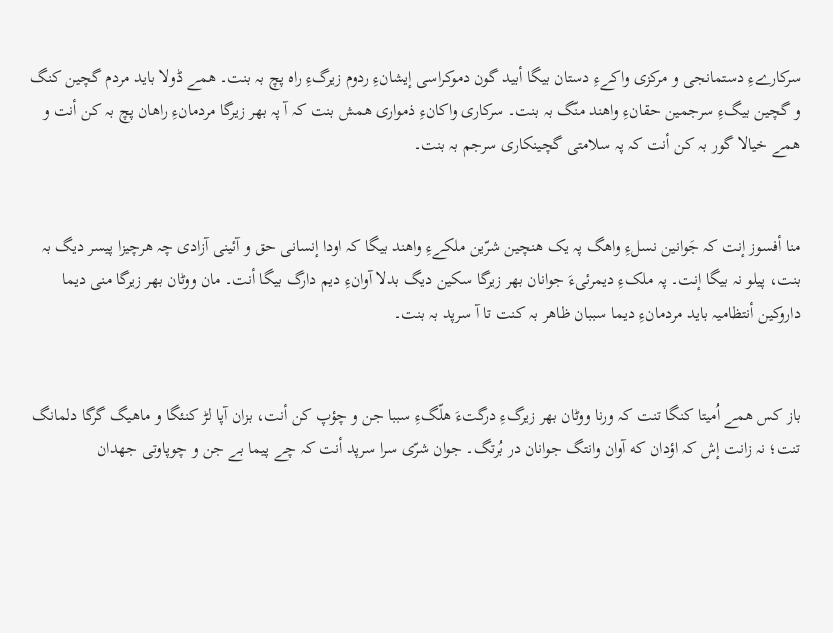سرکارےءِ دستمانجی و مرکزی واکےءِ دستان بیگا أبید گون دموکراسی إیشانءِ ردوم زیرگءِ راہ پچ بہ بنت۔ ھمے ڈولا باید مردم گچین کنگ و گچین بیگءِ سرجمین حقانءِ واھند منّگ بہ بنت۔ سرکاری واکانءِ ذمواری ھمش بنت کہ آ پہ بھر زیرگا مردمانءِ راھان پچ بہ کن أنت و ھمے خیالا گور بہ کن أنت کہ پہ سلامتی گچینکاری سرجم بہ بنت۔


منا أفسوز إنت کہ جَوانین نسلءِ واھگ پہ یک ھنچین شرّین ملکےءِ واھند بیگا کہ اودا إنسانی حق و آئینی آزادی چہ ھرچیزا پیسر دیگ بہ بنت، پیلو نہ بیگا إنت۔ پہ ملکءِ دیمرئیءَ جوانان بھر زیرگا سکین دیگ بدلا آوانءِ دیم دارگ بیگا أنت۔ مان ووٹان بھر زیرگا منی دیما داروکین أنتظامیہ باید مردمانءِ دیما سببان ظاھر بہ کنت تا آ سرپد بہ بنت۔


باز کس ھمے اُمیتا کنگا تنت کہ ورنا ووٹان بھر زیرگءِ درگتءَ ھلّگءِ سببا جن و چؤپ کن أنت، بزان آپا لڑ کنئگا و ماھیگ گرگا دلمانگ تنت؛ نہ زانت إش کہ اؤدان که آوان وانتگ جوانان در بُرتگ۔ جوان شرّی سرا سرپد أنت کہ چے پیما بے جن و چوپاوتی جھدان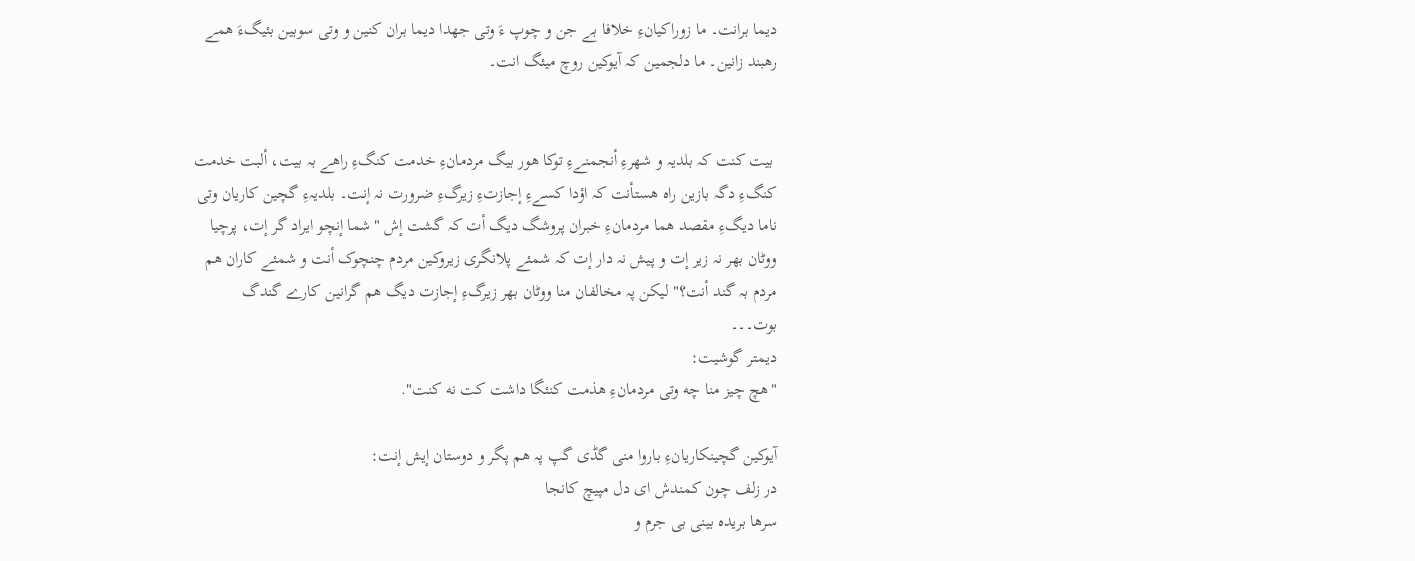دیما برانت۔ ما زوراکیانءِ خلافا بے جن و چوپ ءَ وتی جھدا دیما بران کنین و وتی سوبین بئیگءَ ھمے رھبند زانین۔ ما دلجمین کہ آیوکین روچ میئگ انت۔


 بیت کنت کہ بلدیہ و شھرءِ أنجمنےءِ توکا ھور بیگ مردمانءِ خدمت کنگءِ راھے بہ بیت، ألبت خدمت کنگءِ دگہ بازین راہ هستأنت کہ اؤدا کسےءِ إجازتءِ زیرگءِ ضرورت نہ إنت۔ بلدیہءِ گچین کاریان وتی ناما دیگءِ مقصد ھما مردمانءِ خبران پروشگ دیگ أت کہ گشت إش "شما إنچو ایراد گر إت، پرچیا ووٹان بھر نہ زیر إت و پیش نہ دار إت کہ شمئے پلانگری زیروکین مردم چنچوک أنت و شمئے کاران ھم مردم بہ گند أنت؟" لیکن پہ مخالفان منا ووٹان بھر زیرگءِ إجازت دیگ ھم گرانین کارے گندگ بوت۔۔۔
دیمتر گوشیت:
"هچ چیز منا چه وتی مردمانءِ هذمت کنئگا داشت کت نه کنت".

آیوکین گچینکاریانءِ باروا منی گڈی گپ پہ ھم پگر و دوستان إیش إنت:
در زلف چون کمندش ای دل مپیچ کانجا
سرها بریده بینی بی جرم و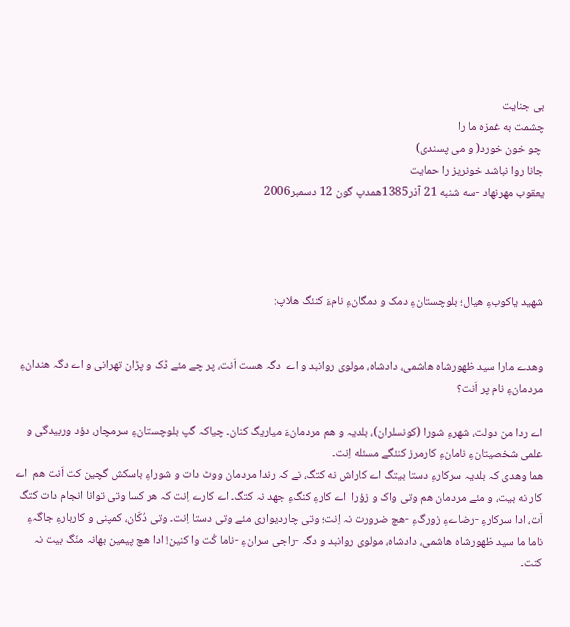بی جنایت
چشمت به غمزه ما را
 چو خون خورد( و می پسندی)
جانا روا نباشد خونریز را حمایت
یعقوب مهرنهاد -سه شنبه 21 آذر1385ھمدپ گون 12 دسمبر2006




شهید یاکوبءِ هیال؛ بلوچستانءِ دمک و دمگانءِ نامءَ کنئگ هلاپ:


وھدے مارا سید ظھورشاہ ھاشمی، دادشاہ، مولوی روانبد و اے  دگہ ھست اَنت، پر چے مئے ڈک و پڑان تھرانی و اے دگہ هندانءِ مردمانءِ نام پر اَنت؟

اے ردا من دولت، شھرءِ شورا (کونسلران)، بلدیہ و ھم مردمانءَ میاریگ کنان۔ چیاکہ گپ بلوچستانءِ سرمچار، دؤد وربیدگی و علمی شخصیتانءِ نامانءِ کارمرز کنئگے مسئله اِنت۔
ھما وھدی کہ بلدیہ سرکارءِ دستا بیتگ اے کاراش نه کتگ، نے کہ رندا مردمان ووٹ دات و شوراءِ باسکش گچین کت اَنت هم  اے کار نه بیت، و مئے مردمان هم وتی واک و زؤرا  اے کارءِ کنگءِ جھد نہ کتگ۔ اے کارے اِنت کہ ھر کسا وتی توانا انجام دات کتگ اَت، ادا سرکارءِ -رضاےءِ زورگءِ -ھچ ضرورت نہ اِنت؛ وتی چاردیواری مئے وتی دستا اِنت۔ وتی دُکّان، کمپنی و کاربارءِ جاگہءِ ناما ما سید ظھورشاہ ھاشمی، دادشاہ، مولوی روانبد و دگہ -راجی سرانءِ -ناما کُت وا کنین! ادا ھچ پیمین بھانہ منّگ بیت نہ کنت۔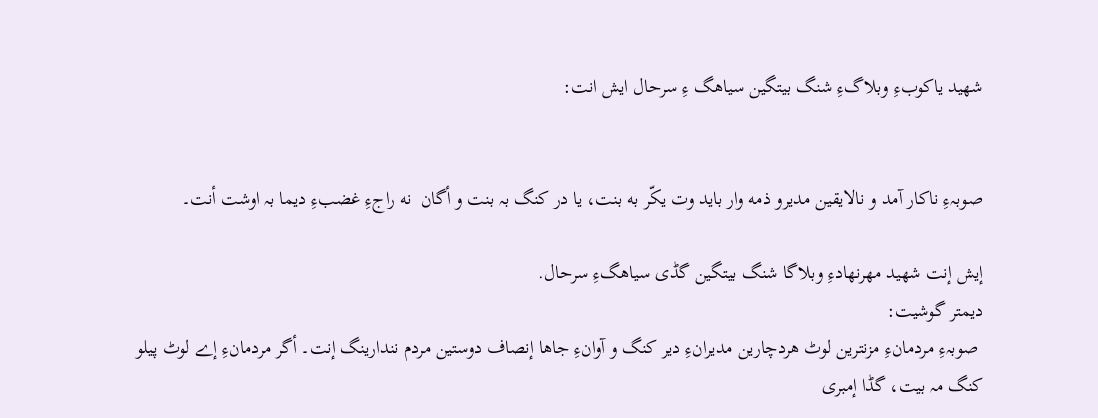شهید یاکوبءِ وبلاگءِ شنگ بیتگین سیاهگ ءِ سرحال ایش انت:


صوبہءِ ناکار آمد و نالایقین مدیرو ذمه وار باید وت یکّر به بنت، یا در کنگ بہ بنت و أگان  نه راجءِ غضبءِ دیما بہ اوشت أنت۔

إیش إنت شھید مھرنھادءِ وبلاگا شنگ بیتگین گڈی سیاهگءِ سرحال.
دیمتر گوشیت:
 صوبہءِ مردمانءِ مزنترین لوٹ ھردچارین مدیرانءِ دیر کنگ و آوانءِ جاھا إنصاف دوستین مردم نندارینگ إنت۔ أگر مردمانءِ إے لوٹ پیلو کنگ مہ بیت، گڈا إمبری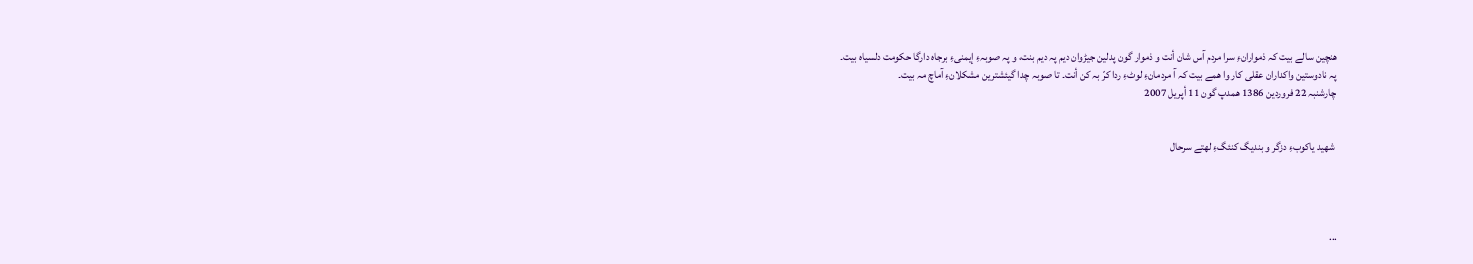ھنچین سالے بیت کہ ذموارانءِ سرا مردم آس شان أنت و ذموار گون پدلین جیڑوان دیم پہ دیم بنت، و پہ صوبہءِ إیمنیءِ برجاہ دارگا حکومت دلسیاہ بیت۔
پہ نادوستین واکداران عقلی کار وا ھمے بیت کہ آ مردمانءِ لوٹءِ ردا کرّ بہ کن أنت۔ تا صوبہ چدا گیئشترین مشکلانءِ آماچ مہ بیت۔
چارشنبہ 22 فروردین 1386 ھمدپ گون 11 أپریل 2007


 شهید یاکوبءِ دزگر و بندیگ کنئگءِ لهتے سرحال




...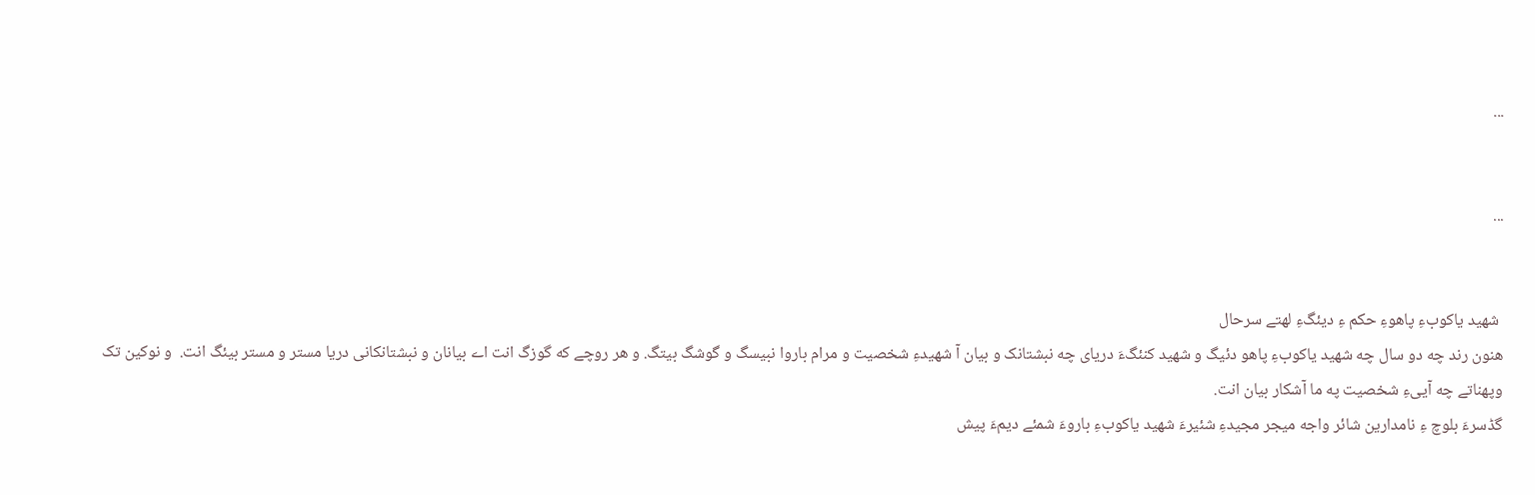...


...


 شهید یاکوبءِ پاهوءِ حکم ءِ دیئگءِ لهتے سرحال
هنون رند چه دو سال چه شهید یاکوبءِ پاهو دئیگ و شهید کنئگءَ دریای چه نبشتانک و بیان آ شهیدءِ شخصیت و مرام باروا نبیسگ و گوشگ بیتگ. و هر روچے که گوزگ انت اے بیانان و نبشتانکانی دریا مستر و مستر بیئگ انت.  و نوکین تک وپهناتے چه آییءِ شخصیت په ما آشکار بیان انت.
گڈسرءَ بلوچ ءِ نامدارین شائر واجه میجر مجیدءِ شئیرءَ شهید یاکوبءِ باروءَ شمئے دیمءَ پیش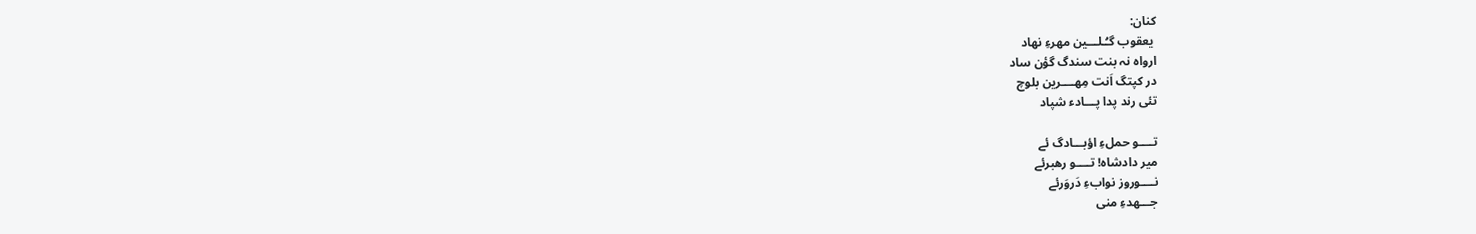کنان:
 یعقوب گـُـلـــین مھرءِ نھاد
ارواہ نہ بنت سندگ گؤن ساد
در کپتگ اَنت مِھــــرین بلوچ
تئی رند پدا پـــادء شپاد

تــــو حملءِ اؤبـــادگ ئے
میر دادشاہ! تــــو رھبرئے
نــــوروز نوابءِ دَروَرئے
جـــھدءِ منی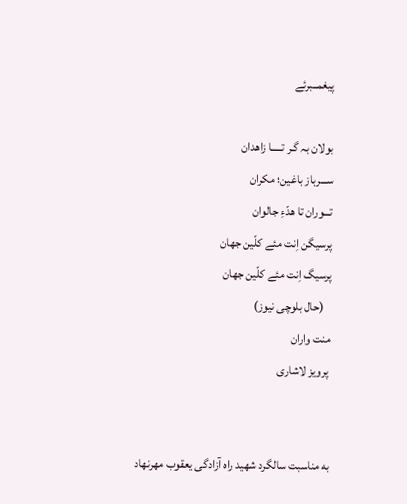پیغمــبرئے

بولان بہ گـر تـــــا زاھدان
ســـرباز باغین؛ مکران
تـــوران تا ھدّءِ جالوان
پرسیگن اِنت مئے کلّین جھان
پرسیگ اِنت مئے کلّین جھان
   (حال بلوچی نیوز)
منت واران
 پرویز لاشاری


به مناسبت سالگرد شهید راه آزادگی یعقوب مهرنهاد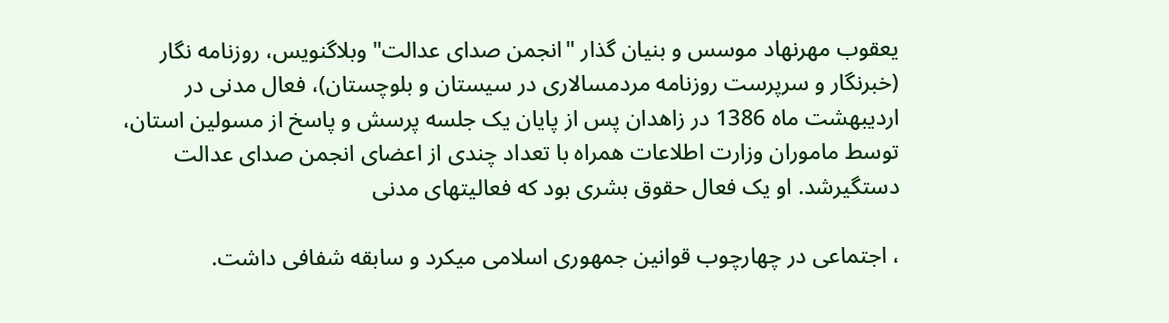یعقوب مهرنهاد موسس و بنیان گذار "انجمن صدای عدالت" وبلاگنویس، روزنامه نگار (خبرنگار و سرپرست روزنامه مردمسالاری در سیستان و بلوچستان)، فعال مدنی در اردیبهشت ماه 1386 در زاهدان پس از پایان یک جلسه پرسش و پاسخ از مسولین استان، توسط ماموران وزارت اطلاعات همراه با تعداد چندی از اعضای انجمن صدای عدالت دستگیرشد. او یک فعال حقوق بشری بود که فعالیتهای مدنی

، اجتماعی در چهارچوب قوانین جمهوری اسلامی میکرد و سابقه شفافی داشت.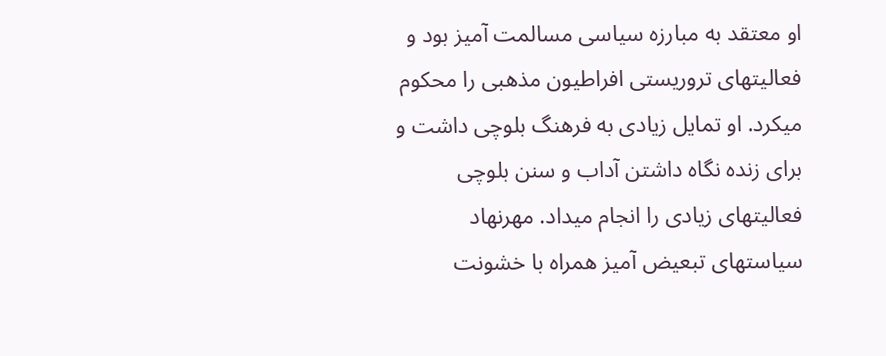او معتقد به مبارزه سیاسی مسالمت آمیز بود و  فعالیتهای تروریستی افراطیون مذهبی را محکوم میکرد. او تمایل زیادی به فرهنگ بلوچی داشت و برای زنده نگاه داشتن آداب و سنن بلوچی فعالیتهای زیادی را انجام میداد. مهرنهاد سیاستهای تبعیض آمیز همراه با خشونت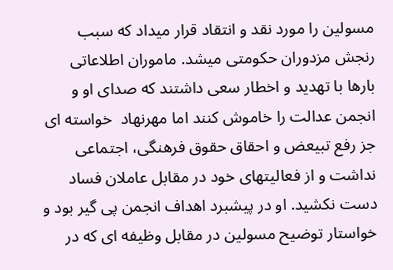مسولین را مورد نقد و انتقاد قرار میداد که سبب رنجش مزدوران حکومتی میشد. ماموران اطلاعاتی بارها با تهدید و اخطار سعی داشتند که صدای او و انجمن عدالت را خاموش کنند اما مهرنهاد  خواسته ای جز رفع تبیعض و احقاق حقوق فرهنگی، اجتماعی نداشت و از فعالیتهای خود در مقابل عاملان فساد دست نکشید. او در پیشبرد اهداف انجمن پی گیر بود و خواستار توضیح مسولین در مقابل وظیفه ای که در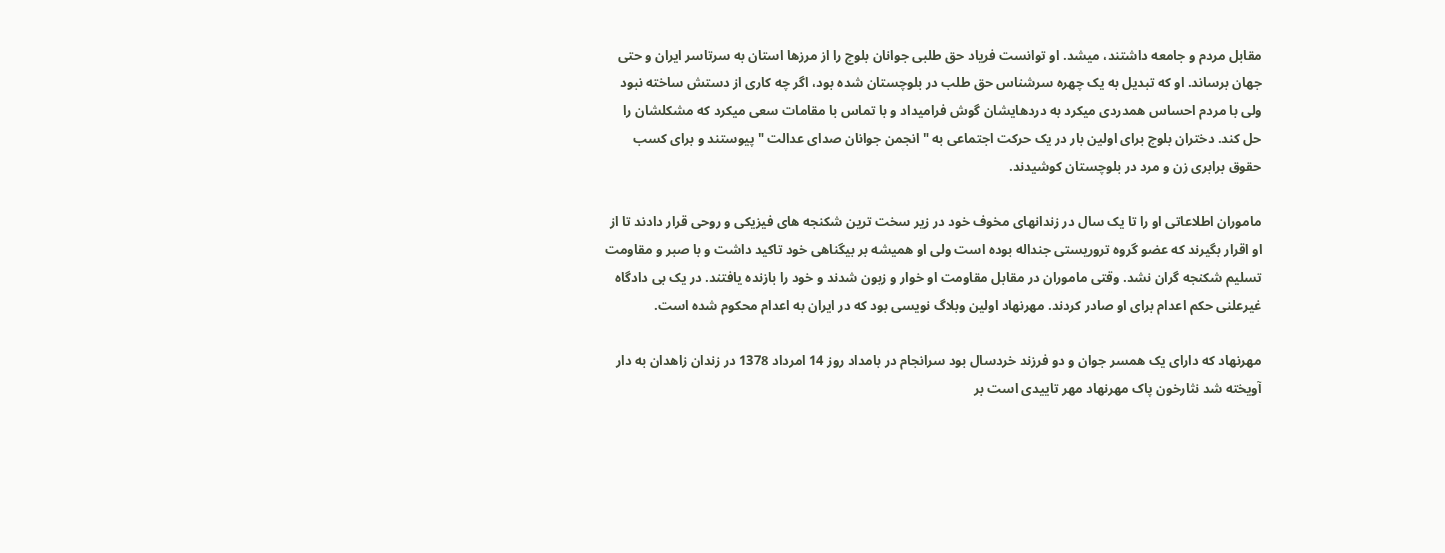مقابل مردم و جامعه داشتند، میشد. او توانست فریاد حق طلبی جوانان بلوچ را از مرزها استان به سرتاسر ایران و حتی جهان برساند. او که تبدیل به یک چهره سرشناس حق طلب در بلوچستان شده بود، اگر چه کاری از دستش ساخته نبود ولی با مردم احساس همدردی میکرد به دردهایشان گوش فرامیداد و با تماس با مقامات سعی میکرد که مشکلشان را حل کند. دختران بلوچ برای اولین بار در یک حرکت اجتماعی به "انجمن جوانان صدای عدالت " پیوستند و برای کسب حقوق برابری زن و مرد در بلوچستان کوشیدند.

ماموران اطلاعاتی او را تا یک سال در زندانهای مخوف خود در زیر سخت ترین شکنجه های فیزیکی و روحی قرار دادند تا از او اقرار بگیرند که عضو گروه تروریستی جنداله بوده است ولی او همیشه بر بیگناهی خود تاکید داشت و با صبر و مقاومت تسلیم شکنجه گران نشد. وقتی ماموران در مقابل مقاومت او خوار و زبون شدند و خود را بازنده یافتند. در یک بی دادگاه غیرعلنی حکم اعدام برای او صادر کردند. مهرنهاد اولین وبلاگ نویسی بود که در ایران به اعدام محکوم شده است.

مهرنهاد که دارای یک همسر جوان و دو فرزند خردسال بود سرانجام در بامداد روز 14 امرداد 1378 در زندان زاهدان به دار آویخته شد نثارخون پاک مهرنهاد مهر تاییدی است بر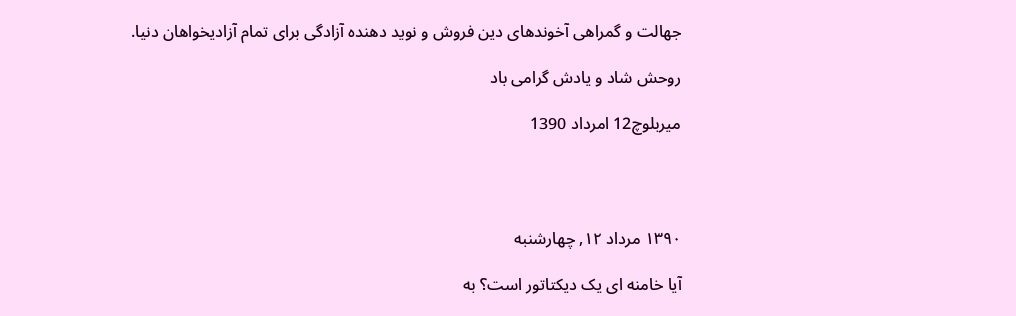جهالت و گمراهی آخوندهای دین فروش و نوید دهنده آزادگی برای تمام آزادیخواهان دنیا.

روحش شاد و یادش گرامی باد

میربلوچ12 امرداد 1390




۱۳۹۰ مرداد ۱۲, چهارشنبه

آیا خامنه ای یک دیکتاتور است؟ به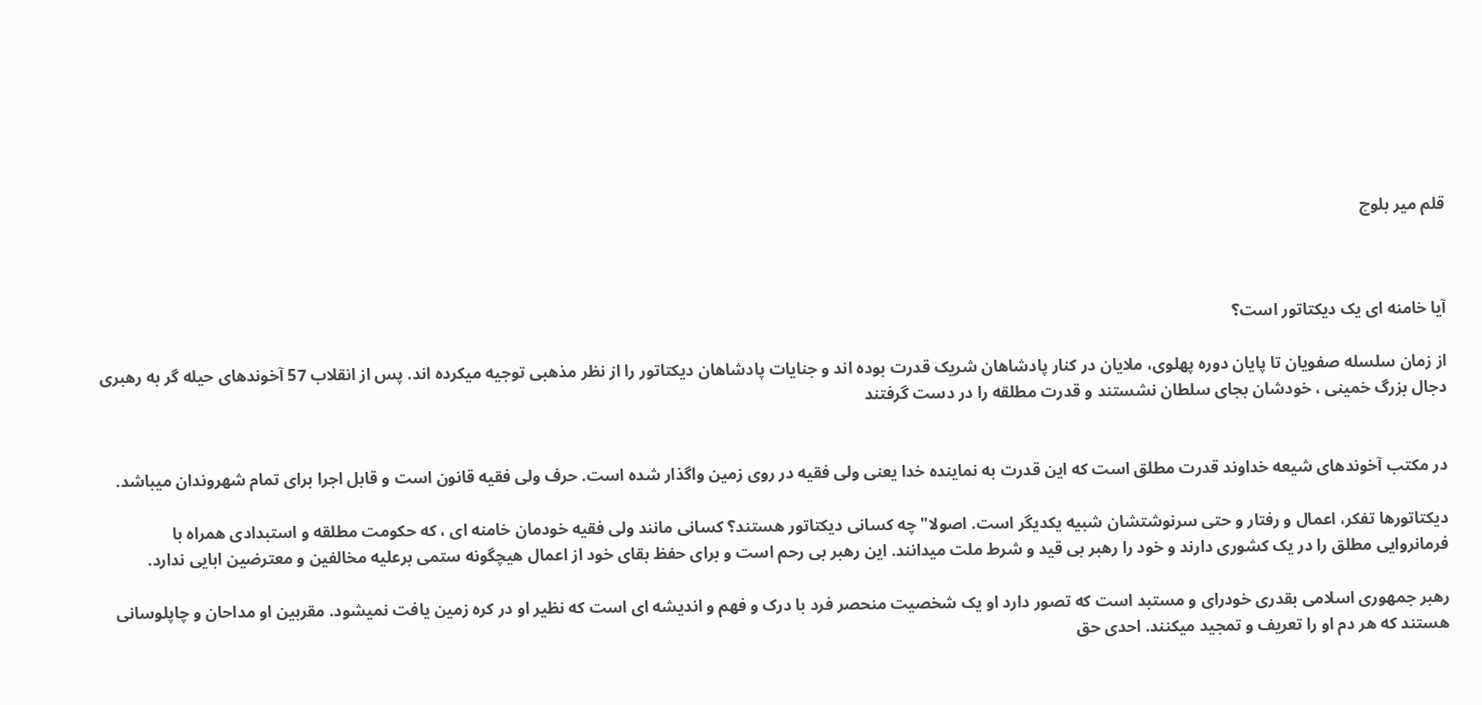قلم میر بلوچ



آیا خامنه ای یک دیکتاتور است؟

از زمان سلسله صفویان تا پایان دوره پهلوی، ملایان در کنار پادشاهان شریک قدرت بوده اند و جنایات پادشاهان دیکتاتور را از نظر مذهبی توجیه میکرده اند. پس از انقلاب 57 آخوندهای حیله گر به رهبری دجال بزرگ خمینی ، خودشان بجای سلطان نشستند و قدرت مطلقه را در دست گرفتند


در مکتب آخوندهای شیعه خداوند قدرت مطلق است که این قدرت به نماینده خدا یعنی ولی فقیه در روی زمین واگذار شده است. حرف ولی فقیه قانون است و قابل اجرا برای تمام شهروندان میباشد.

دیکتاتورها تفکر، اعمال و رفتار و حتی سرنوشتشان شبیه یکدیگر است. اصولا" چه کسانی دیکتاتور هستند؟ کسانی مانند ولی فقیه خودمان خامنه ای ، که حکومت مطلقه و استبدادی همراه با فرمانروایی مطلق را در یک کشوری دارند و خود را رهبر بی قید و شرط ملت میدانند. این رهبر بی رحم است و برای حفظ بقای خود از اعمال هیچگونه ستمی برعلیه مخالفین و معترضین ابایی ندارد.

رهبر جمهوری اسلامی بقدری خودرای و مستبد است که تصور دارد او یک شخصیت منحصر فرد با درک و فهم و اندیشه ای است که نظیر او در کره زمین یافت نمیشود. مقربین او مداحان و چاپلوسانی هستند که هر دم او را تعریف و تمجید میکنند. احدی حق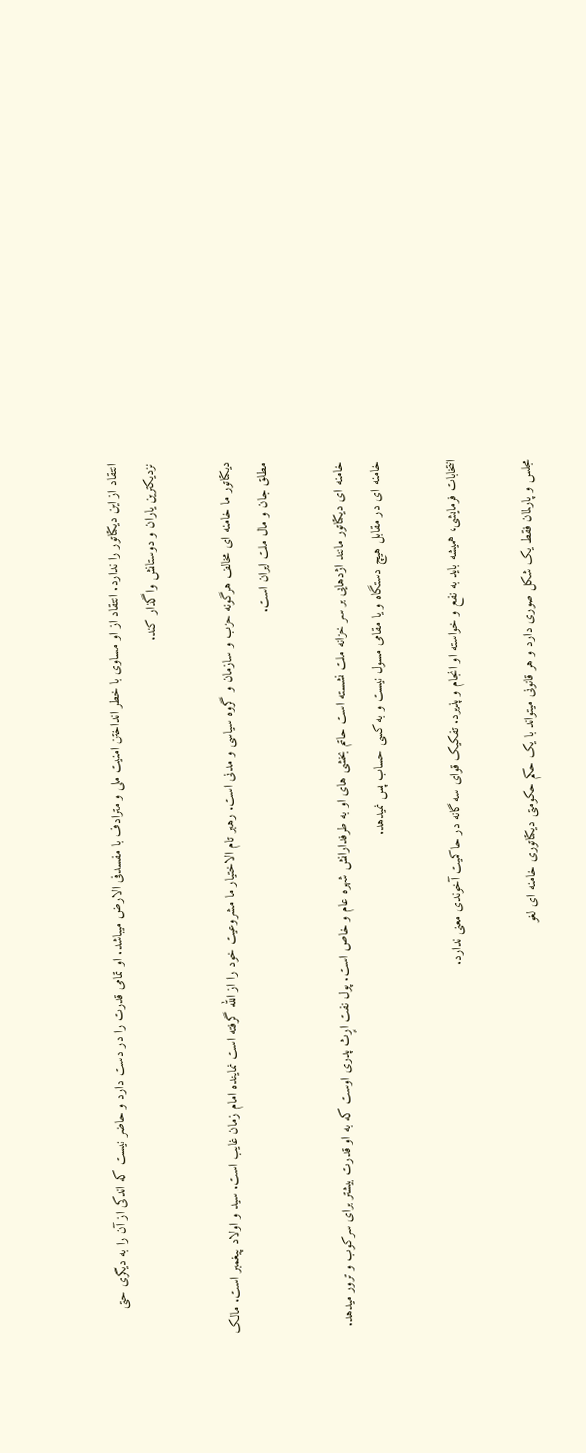انتقاد از این دیکتاتور را ندارد. انتقاد از او مساوی با خطر انداختن امنیت ملی و مترادف با مفسدفی الارض میباشد. او تمامی قدرت را در دست دارد و حاضر نیست که اندکی از آن را به دیگری حتی نزدیکترین یاران و دوستانش واگذار کند.

دیکتاتور ما خامنه ای مخالف هرگونه حزب و سازمان و گروه سیاسی و مدنی است. رهبر تام الاختیار ما مشروعیت خود را از الله گرفته است نماینده امام زمان غایب است. سید و اولاد پیغمبر است. مالک مطلق جان و مال ملت ایران است.

خامنه ای دیکتاتور مانند اژدهایی بر سر خزانه ملت نشسته است حاتم بخشی های او به طرفدارانش شهره عام و خاص است. پول نفت ارٍث پدری اوست که به او قدرت بیشتر برای سرکوب و ترور میدهد. خامنه ای در مقابل هیچ دستگاه و یا مقامی مسول نیست و به کسی حساب پس نمیدهد.

انتخابات فرمایشی، همیشه باید به نفع و خواسته او انجام و پذیرد. تفکیک قوای سه گانه در حاکمیت آخوندی معنی ندارد.

مجلس و پارلمان فقط یک شکل صوری دارد و هر قانونی میتواند با یک حکم حکومتی دیکتاتوری خامنه ای لغو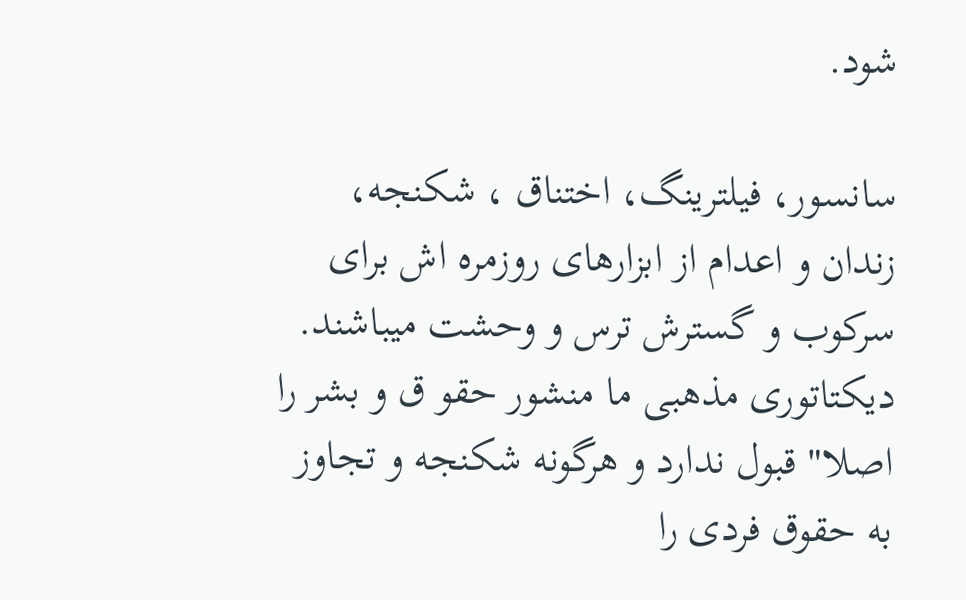شود.

سانسور، فیلترینگ، اختناق ، شکنجه، زندان و اعدام از ابزارهای روزمره اش برای سرکوب و گسترش ترس و وحشت میباشند. دیکتاتوری مذهبی ما منشور حقو ق و بشر را اصلا" قبول ندارد و هرگونه شکنجه و تجاوز به حقوق فردی را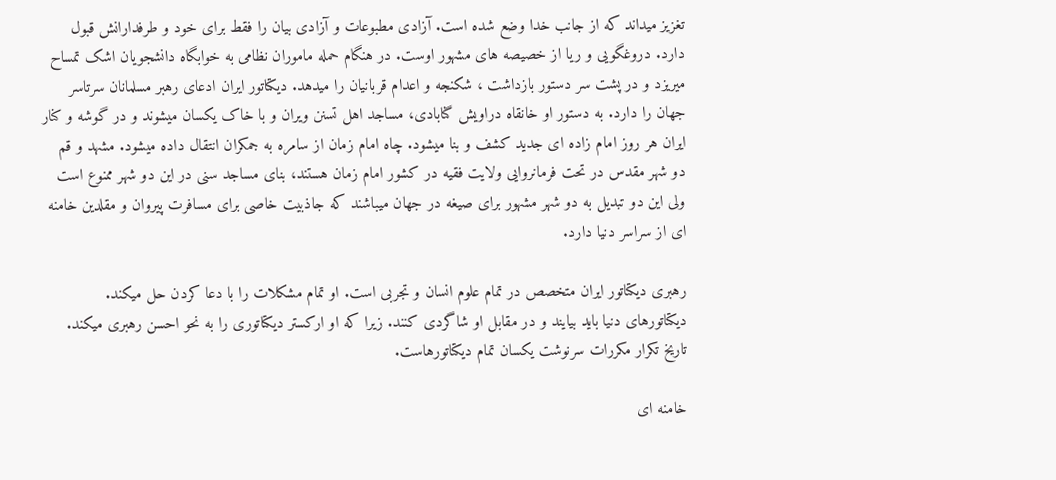تغزیز میداند که از جانب خدا وضع شده است. آزادی مطبوعات و آزادی بیان را فقط برای خود و طرفدارانش قبول دارد. دروغگویی و ریا از خصیصه های مشهور اوست. در هنگام حمله ماموران نظامی به خوابگاه دانشجویان اشک تمساح میریزد و در پشت سر دستور بازداشت ، شکنجه و اعدام قربانیان را میدهد. دیکتاتور ایران ادعای رهبر مسلمانان سرتاسر جهان را دارد. به دستور او خانقاه دراویش گنابادی، مساجد اهل تسنن ویران و با خاک یکسان میشوند و در گوشه و کنار ایران هر روز امام زاده ای جدید کشف و بنا میشود. چاه امام زمان از سامره به جمکران انتقال داده میشود. مشهد و قم دو شهر مقدس در تحت فرمانروایی ولایت فقیه در کشور امام زمان هستند، بنای مساجد سنی در این دو شهر ممنوع است ولی این دو تبدیل به دو شهر مشهور برای صیغه در جهان میباشند که جاذبیت خاصی برای مسافرت پیروان و مقلدین خامنه ای از سراسر دنیا دارد.

رهبری دیکتاتور ایران متخصص در تمام علوم انسان و تجربی است. او تمام مشکلات را با دعا کردن حل میکند. دیکتاتورهای دنیا باید بیایند و در مقابل او شاگردی کنند. زیرا که او ارکستر دیکتاتوری را به نحو احسن رهبری میکند. تاریخ تکرار مکررات سرنوشت یکسان تمام دیکتاتورهاست.

خامنه ای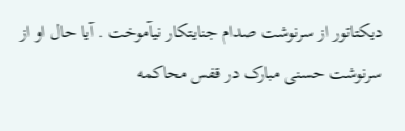دیکتاتور از سرنوشت صدام جنایتکار نیآموخت . آیا حال او از سرنوشت حسنی مبارک در قفس محاکمه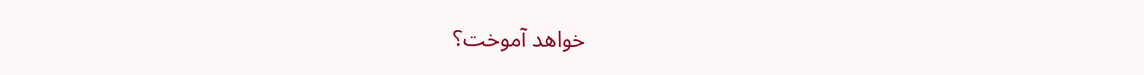خواهد آموخت؟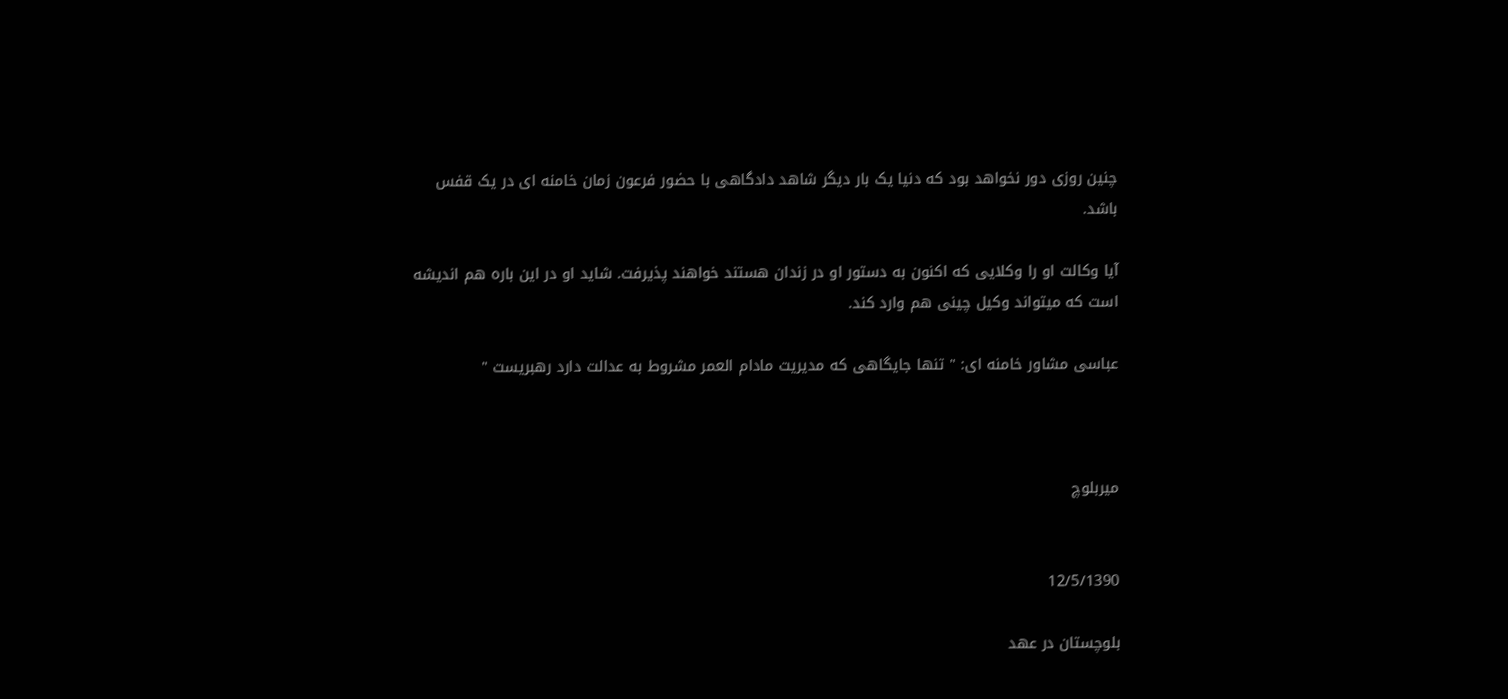چنین روزی دور نخواهد بود که دنیا یک بار دیگر شاهد دادگاهی با حضور فرعون زمان خامنه ای در یک قفس باشد.

آیا وکالت او را وکلایی که اکنون به دستور او در زندان هستند خواهند پذیرفت. شاید او در این باره هم اندیشه است که میتواند وکیل چینی هم وارد کند.

عباسی مشاور خامنه ای: " تنها جایگاهی که مدیریت مادام العمر مشروط به عدالت دارد رهبریست "



میربلوچ


12/5/1390

بلوچستان در عهد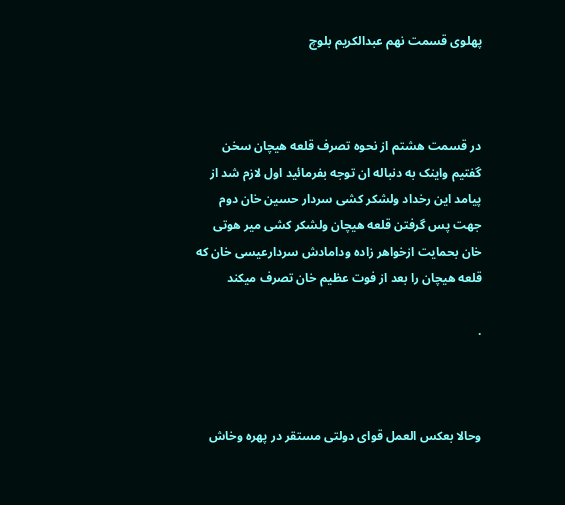پهلوی قسمت نهم عبدالکریم بلوچ



در قسمت هشتم از نحوه تصرف قلعه هیچان سخن گفتیم واینک به دنباله ان توجه بفرمائید اول لازم شد از پیامد این رخداد ولشکر کشی سردار حسین خان دوم جهت پس گرفتن قلعه هیچان ولشکر کشی میر هوتی خان بحمایت ازخواهر زاده ودامادش سردارعیسی خان که قلعه هیچان را بعد از فوت عظیم خان تصرف میکند

.



وحالا بعکس العمل قوای دولتی مستقر در پهره وخاش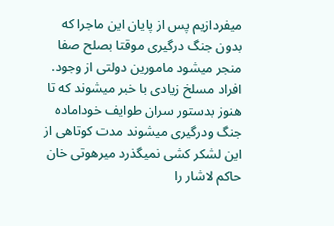میفردازیم پس از پایان این ماجرا که بدون جنگ درگیری موقتا بصلح صفا منجر میشود مامورین دولتی از وجود. افراد مسلخ زیادی با خبر میشوند که تا هنوز بدستور سران طوایف خوداماده جنگ ودرگیری میشوند مدت کوتاهی از این لشکر کشی نمیگذرد میرهوتی خان حاکم لاشار را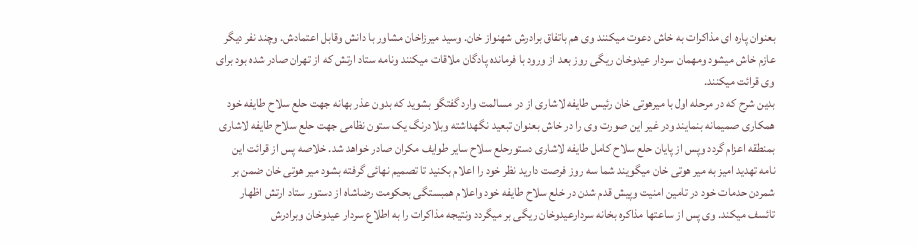بعنوان پاره ای مذاکرات به خاش دعوت میکنند وی هم باتفاق برادرش شهنواز خان. وسید میرزاخان مشاور با دانش وقابل اعتمادش. وچند نفر دیگر عازم خاش میشود ومهمان سردار عیدوخان ریگی روز بعد از ورود با فرمانده پادگان ملاقات میکنند ونامه ستاد ارتش که از تهران صادر شده بود برای وی قرائت میکنند.
بدین شرح که در مرحله اول با میرهوتی خان رئیس طایفه لاشاری از در مسالمت وارد گفتگو بشوید که بدون عذر بهانه جهت حلع سلاح طایفه خود همکاری صمیمانه بنمایند ودر غیر این صورت وی را در خاش بعنوان تبعید نگهداشته وبلادرنگ یک ستون نظامی جهت حلع سلاح طایفه لاشاری بمنطقه اعزام گردد وپس از پایان حلع سلاح کامل طایفه لاشاری دستورحلع سلاح سایر طوایف مکران صادر خواهد شد. خلاصه پس از قرائت این نامه تهدید امیز به میر هوتی خان میگویند شما سه روز فرصت دارید نظر خود را اعلام بکنید تا تصمیم نهائی گرفته بشود میر هوتی خان ضمن بر شمردن حدمات خود در تامین امنیت وپیش قدم شدن در خلع سلاح طایفه خود واعلام همبستگی بحکومت رضاشاه از دستور ستاد ارتش اظهار تائسف میکند. وی پس از ساعتها مذاکره بخانه سردارعیدوخان ریگی بر میگردد ونتیجه مذاکرات را به اطلاع سردار عیدوخان وبرادرش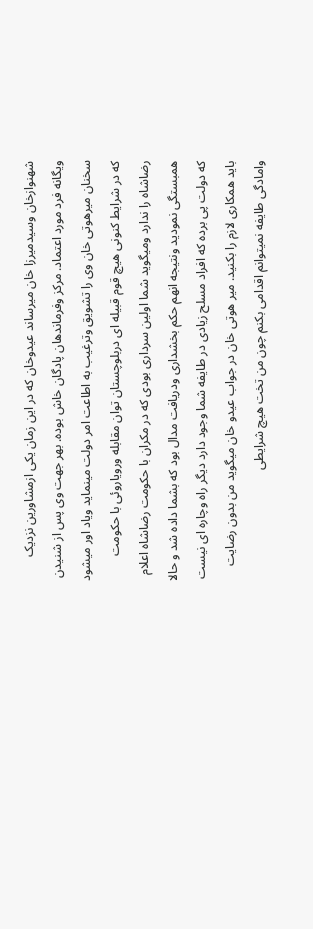شهنوازخان وسیدمیرزا خان میرساند عیدوخان که در این زمان یکی ازمشاورین نزدیک ویگانه فرد مورد اعتماد. مرکز وفرماندهان پادگان خاش بوده. بهر جهت وی پس از شنیدن سخنان میرهوتی خان وی را تشویق وترغیب به اطاعت امر دولت مینماید ویاد اور میشود که در شرایط کنونی هیچ قوم قبیله ای دربلوچستان توان مقابله ورویاروئی با حکومت رضاشاه را ندارد ومیگوید شما اولین سرداری بودی که در مکران با حکومت رضاشاه اعلام همبستگی نمودید ونتیجه انهم حکم بخشداری ودریافت مدال بود که بشما داده شد و حالا که دولت پی برده که افراد مسلح زیادی در طایفه شما وجود دارد دیگر راه وچاره ای نیست باید همکاری لازم را بکنید. میر هوتی خان در جواب عیدو خان میگوید من بدون رضایت وامادگی طایفه نمیتوانم اقدامی بکنم چون من تخت هیچ شرایطی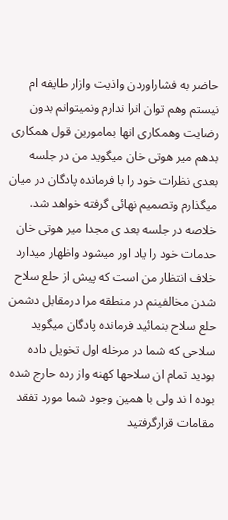حاضر به فشاراوردن واذیت وازار طایفه ام نیستم وهم توان انرا ندارم ونمیتوانم بدون رضایت وهمکاری انها بمامورین قول همکاری بدهم میر هوتی خان میگوید من در جلسه بعدی نظرات خود را با فرمانده پادگان در میان میگذارم وتصمیم نهائی گرفته خواهد شد.
خلاصه در جلسه بعد ی مجدا میر هوتی خان حدمات خود را یاد اور میشود واظهار میدارد خلاف انتظار من است که پیش از حلع سلاح شدن مخالفینم در منطقه مرا درمقابل دشمن حلع سلاح بنمائید فرمانده پادگان میگوید سلاحی که شما در مرخله اول تخویل داده بودید تمام ان سلاحها کهنه واز رده حارج شده بوده ا ند ولی با همین وجود شما مورد تفقد مقامات قرارگرفتید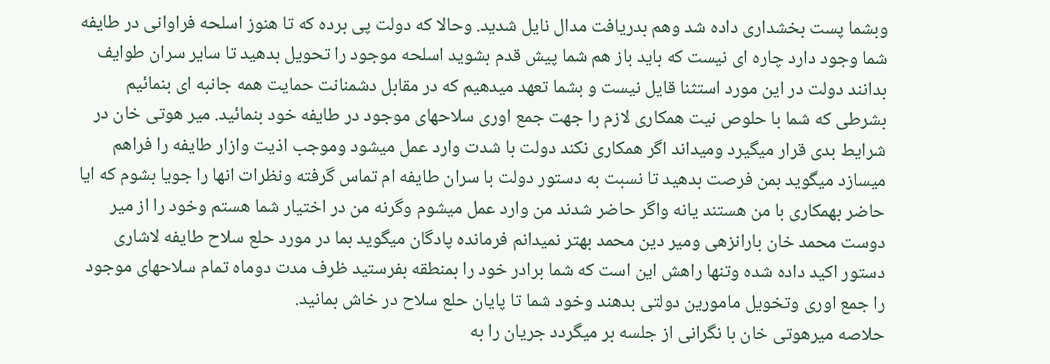وبشما پست بخشداری داده شد وهم بدریافت مدال نایل شدید. وحالا که دولت پی برده که تا هنوز اسلحه فراوانی در طایفه شما وجود دارد چاره ای نیست که باید باز هم شما پیش قدم بشوید اسلحه موجود را تحویل بدهید تا سایر سران طوایف بدانند دولت در این مورد استثنا قایل نیست و بشما تعهد میدهیم که در مقابل دشمنانت حمایت همه جانبه ای بنمائیم بشرطی که شما با حلوص نیت همکاری لازم را جهت جمع اوری سلاحهای موجود در طایفه خود بنمائید. میر هوتی خان در شرایط بدی قرار میگیرد ومیداند اگر همکاری نکند دولت با شدت وارد عمل میشود وموجب اذیت وازار طایفه را فراهم میسازد میگوید بمن فرصت بدهید تا نسبت به دستور دولت با سران طایفه ام تماس گرفته ونظرات انها را جویا بشوم که ایا حاضر بهمکاری با من هستند یانه واگر حاضر شدند من وارد عمل میشوم وگرنه من در اختیار شما هستم وخود را از میر دوست محمد خان بارانزهی ومیر دین محمد بهتر نمیدانم فرمانده پادگان میگوید بما در مورد حلع سلاح طایفه لاشاری دستور اکید داده شده وتنها راهش این است که شما برادر خود را بمنطقه بفرستید ظرف مدت دوماه تمام سلاحهای موجود را جمع اوری وتخویل مامورین دولتی بدهند وخود شما تا پایان حلع سلاح در خاش بمانید.
حلاصه میرهوتی خان با نگرانی از جلسه بر میگردد جریان را به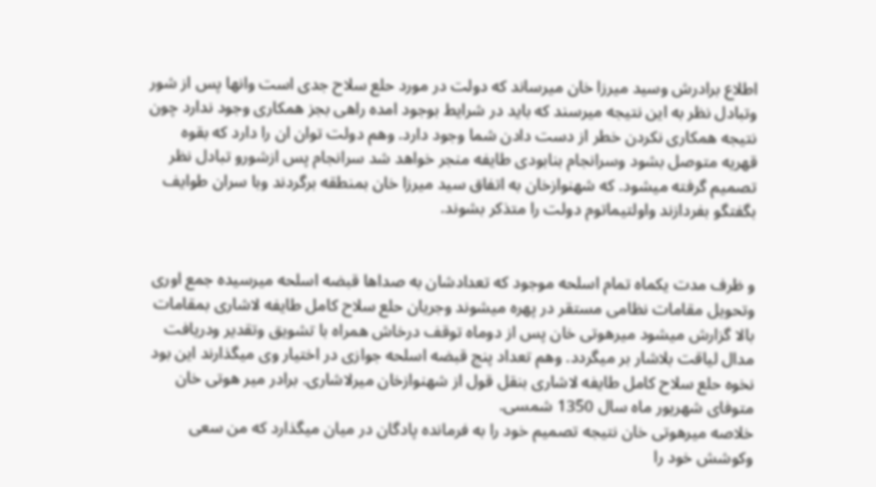اطلاع برادرش وسید میرزا خان میرساند که دولت در مورد حلع سلاح جدی است وانها پس از شور وتبادل نظر به این نتیجه میرسند که باید در شرایط بوجود امده راهی بجز همکاری وجود ندارد چون نتیجه همکاری نکردن خطر از دست دادن شما وجود دارد. وهم دولت توان ان را دارد که بقوه قهریه متوصل بشود وسرانجام بنابودی طایفه منجر خواهد شد سرانجام پس ازشورو تبادل نظر تصمیم گرفته میشود. که شهنوازخان به اتفاق سید میرزا خان بمنطقه برگردند وبا سران طوایف بگفتگو بفردازند واولتیماتوم دولت را متذکر بشوند.


و ظرف مدت یکماه تمام اسلحه موجود که تعدادشان به صداها قبضه اسلحه میرسیده جمع اوری وتحویل مقامات نظامی مستقر در پهره میشوند وجریان حلع سلاح کامل طایفه لاشاری بمقامات بالا گزارش میشود میرهوتی خان پس از دوماه توقف درخاش همراه با تشویق وتقدیر ودریافت مدال لیاقت بلاشار بر میگردد. وهم تعداد پنج قبضه اسلحه جوازی در اختیار وی میگذارند این بود نخوه حلع سلاح کامل طایفه لاشاری بنقل قول از شهنوازخان میرلاشاری. برادر میر هوتی خان متوفای شهریور ماه سال 1350 شمسی.
خلاصه میرهوتی خان نتیجه تصمیم خود را به فرمانده پادگان در میان میگذارد که من سعی وکوشش خود را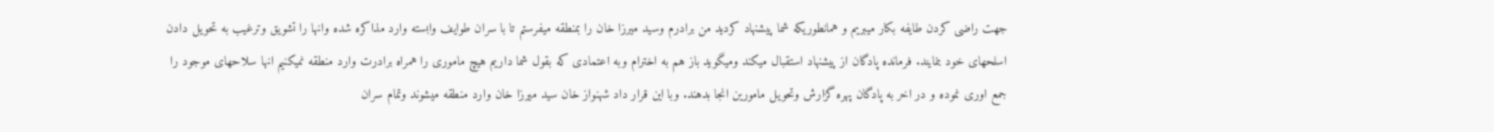جهت راضی کردن طایفه بکار میبریم و همانطوریکه شما پیشنهاد کردید من برادرم وسید میرزا خان را بمنطقه میفرستم تا با سران طوایف وابسته وارد مذاکره شده وانها را تشویق وترغیب به تحویل دادن اسلحهای خود بنمایند. فرمانده پادگان از پیشنهاد استقبال میکند ومیگوید باز هم به اخترام وبه اعتمادی که بقول شما داریم هیچ ماموری را همراه برادرت وارد منطقه نمیکنیم انها سلاحهای موجود را جمع اوری نموده و در اخر به پادگان پهره گزارش وتحویل مامورین انجا بدهند. وبا این قرار داد شهنواز خان سید میرزا خان وارد منطقه میشوند وتمام سران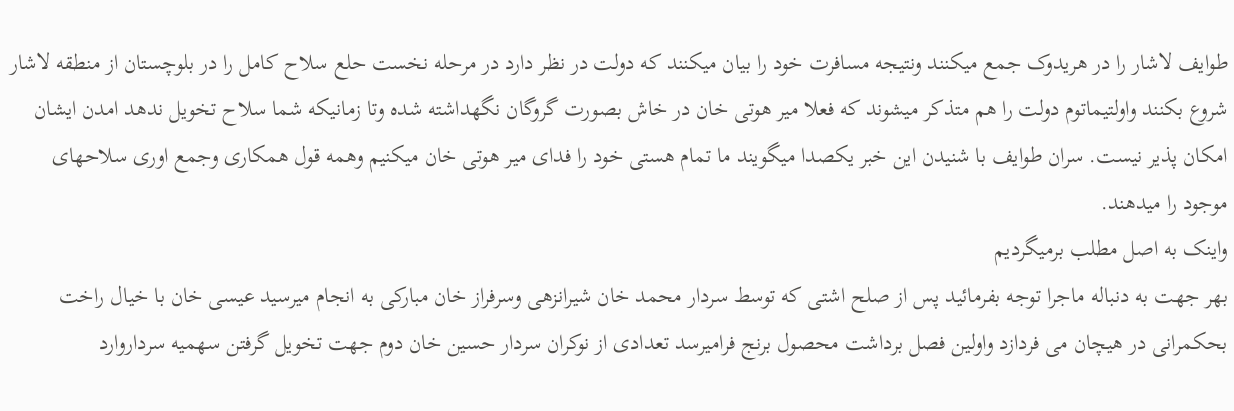طوایف لاشار را در هریدوک جمع میکنند ونتیجه مسافرت خود را بیان میکنند که دولت در نظر دارد در مرحله نخست حلع سلاح کامل را در بلوچستان از منطقه لاشار شروع بکنند واولتیماتوم دولت را هم متذکر میشوند که فعلا میر هوتی خان در خاش بصورت گروگان نگهداشته شده وتا زمانیکه شما سلاح تخویل ندهد امدن ایشان امکان پذیر نیست. سران طوایف با شنیدن این خبر یکصدا میگویند ما تمام هستی خود را فدای میر هوتی خان میکنیم وهمه قول همکاری وجمع اوری سلاحهای موجود را میدهند.
واینک به اصل مطلب برمیگردیم
بهر جهت به دنباله ماجرا توجه بفرمائید پس از صلح اشتی که توسط سردار محمد خان شیرانزهی وسرفراز خان مبارکی به انجام میرسید عیسی خان با خیال راخت بحکمرانی در هیچان می فردازد واولین فصل برداشت محصول برنج فرامیرسد تعدادی از نوکران سردار حسین خان دوم جهت تخویل گرفتن سهمیه سرداروارد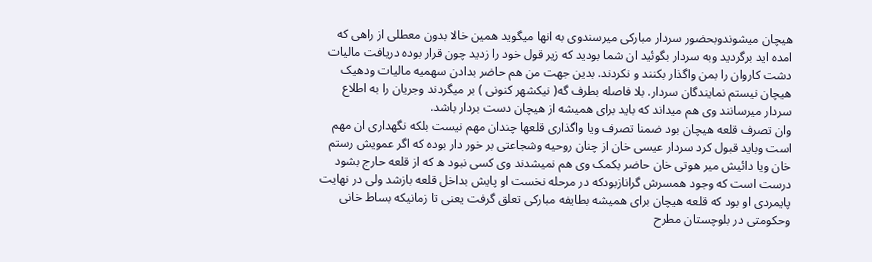هیچان میشوندوبحضور سردار مبارکی میرسندوی به انها میگوید همین خالا بدون معطلی از راهی که امده اید برگردید وبه سردار بگوئید ان شما بودید که زیر قول خود را زدید چون قرار بوده دریافت مالیات دشت کاروان را بمن واگذار بکنند و نکردند. بدین جهت من هم حاضر بدادن سهمیه مالیات ودهیک هیچان نیستم نمایندگان سردار. بلا فاصله بطرف گه( نیکشهر کنونی ) بر میگردند وجریان را به اطلاع سردار میرسانند وی هم میداند که باید برای همیشه از هیچان دست بردار باشد.
وان تصرف قلعه هیچان بود ضمنا تصرف ویا واگذاری قلعها چندان مهم نیست بلکه نگهداری ان مهم است وباید قبول کرد سردار عیسی خان از چنان روحیه وشجاعتی بر خور دار بوده که اگر عمویش رستم خان ویا دائیش میر هوتی خان حاضر بکمک وی هم نمیشدند وی کسی نبود ه که از قلعه حارج بشود درست است که وجود همسرش گرانازبودکه در مرحله نخست او پایش بداخل قلعه بازشد ولی در نهایت پایمردی او بود که قلعه هیچان برای همیشه بطایفه مبارکی تعلق گرفت یعنی تا زمانیکه بساط خانی وحکومتی در بلوچستان مطرح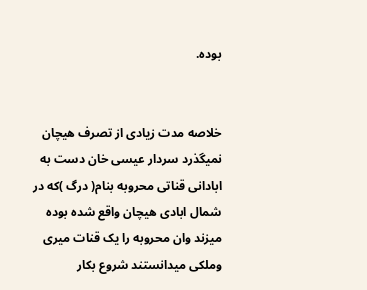بوده.


خلاصه مدت زیادی از تصرف هیچان نمیگذرد سردار عیسی خان دست به ابادانی قناتی محروبه بنام( درگ )که در شمال ابادی هیچان واقع شده بوده میزند وان محروبه را یک قنات میری وملکی میدانستند شروع بکار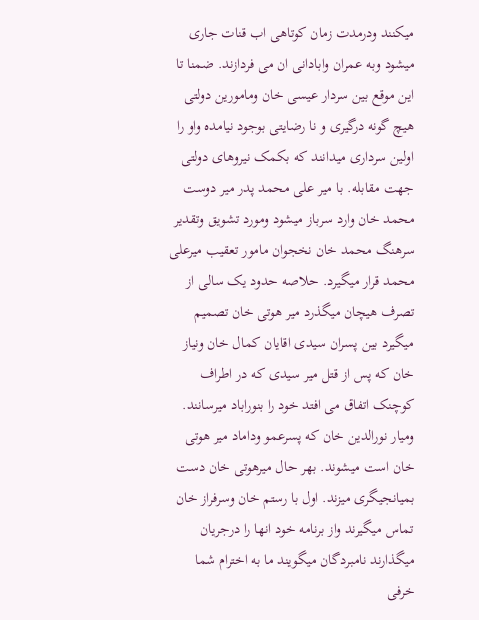میکنند ودرمدت زمان کوتاهی اب قنات جاری میشود وبه عمران وابادانی ان می فردازند. ضمنا تا این موقع بین سردار عیسی خان ومامورین دولتی هیچ گونه درگیری و نا رضایتی بوجود نیامده واو را اولین سرداری میدانند که بکمک نیروهای دولتی جهت مقابله. با میر علی محمد پدر میر دوست محمد خان وارد سرباز میشود ومورد تشویق وتقدیر سرهنگ محمد خان نخجوان مامور تعقیب میرعلی محمد قرار میگیرد. حلاصه حدود یک سالی از تصرف هیچان میگذرد میر هوتی خان تصمیم میگیرد بین پسران سیدی اقایان کمال خان ونیاز خان که پس از قتل میر سیدی که در اطراف کوچنک اتفاق می افتد خود را بنوراباد میرسانند. ومیار نورالدین خان که پسرعمو وداماد میر هوتی خان است میشوند. بهر حال میرهوتی خان دست بمیانجیگری میزند. اول با رستم خان وسرفراز خان تماس میگیرند واز برنامه خود انها را درجریان میگذارند نامبردگان میگویند ما به اخترام شما خرفی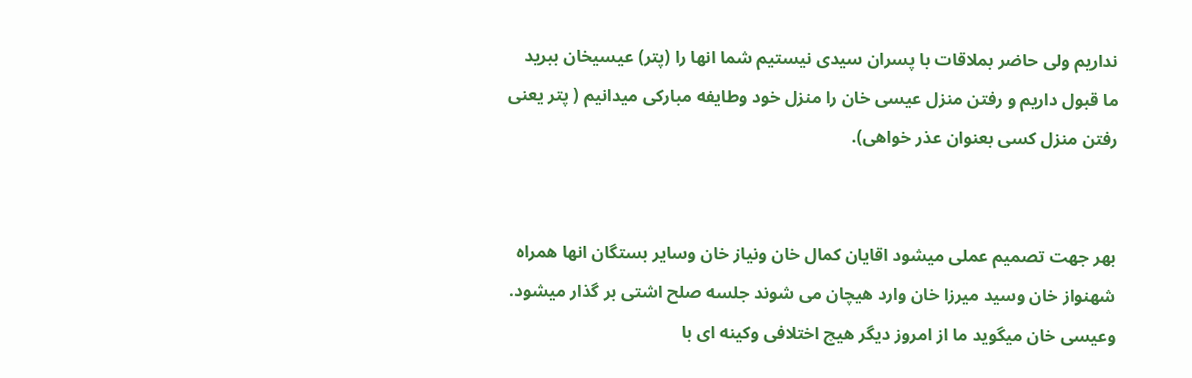نداریم ولی حاضر بملاقات با پسران سیدی نیستیم شما انها را (پتر) عیسیخان ببرید ما قبول داریم و رفتن منزل عیسی خان را منزل خود وطایفه مبارکی میدانیم ( پتر یعنی رفتن منزل کسی بعنوان عذر خواهی).


بهر جهت تصمیم عملی میشود اقایان کمال خان ونیاز خان وسایر بستگان انها همراه شهنواز خان وسید میرزا خان وارد هیچان می شوند جلسه صلح اشتی بر گذار میشود. وعیسی خان میگوید ما از امروز دیگر هیچ اختلافی وکینه ای با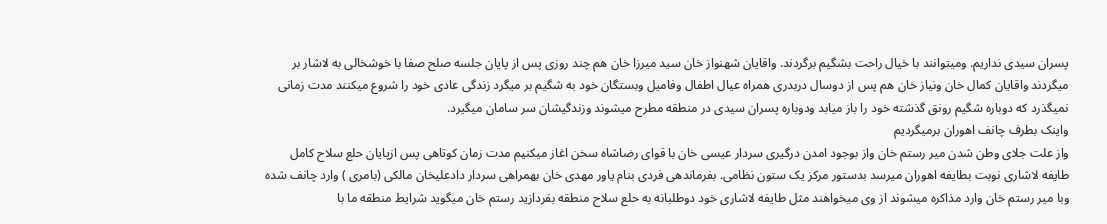پسران سیدی نداریم. ومیتوانند با خیال راحت بشگیم برگردند. واقایان شهنواز خان سید میرزا خان هم چند روزی پس از پایان جلسه صلح صفا با خوشخالی به لاشار بر میگردند واقایان کمال خان ونیاز خان هم پس از دوسال دربدری همراه عیال اطفال وفامیل وبستگان خود به شگیم بر میگرد زندگی عادی خود را شروع میکنند مدت زمانی نمیگذرد که دوباره شگیم رونق گذشته خود را باز میابد ودوباره پسران سیدی در منطقه مطرح میشوند وزندگیشان سر سامان میگیرد.
واینک بطرف چانف اهوران برمیگردیم
واز علت جلای وطن شدن میر رستم خان واز بوجود امدن درگیری سردار عیسی خان با قوای رضاشاه سخن اغاز میکنیم مدت زمان کوتاهی پس ازپایان حلع سلاح کامل طایفه لاشاری نوبت بطایفه اهوران میرسد بدستور مرکز یک ستون نظامی. بفرماندهی فردی بنام یاور مهدی خان بهمراهی سردار دادعلیخان مالکی (بامری ) وارد چانف شده وبا میر رستم خان وارد مذاکره میشوند از وی میخواهند مثل طایفه لاشاری خود دوطلبانه به حلع سلاح منطقه بفردازید رستم خان میگوید شرایط منطقه ما با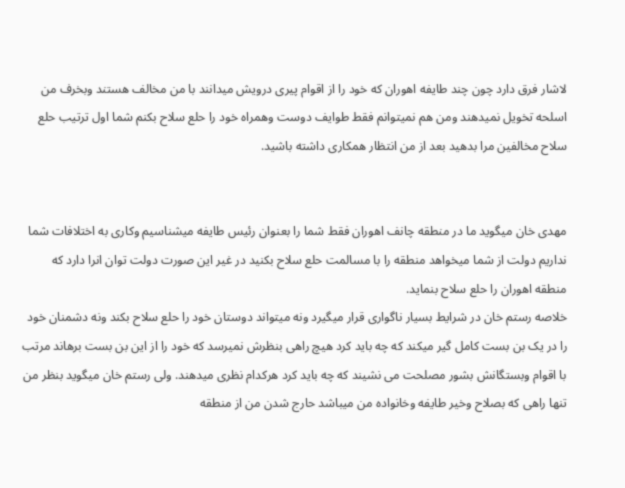لاشار فرق دارد چون چند طایفه اهوران که خود را از اقوام پیری درویش میدانند با من مخالف هستند وبخرف من اسلحه تخویل نمیدهند ومن هم نمیتوانم فقط طوایف دوست وهمراه خود را حلع سلاح بکنم شما اول ترتیب حلع سلاح مخالفین مرا بدهید بعد از من انتظار همکاری داشته باشید.


مهدی خان میگوید ما در منطقه چانف اهوران فقط شما را بعنوان رئیس طایفه میشناسیم وکاری به اختلافات شما نداریم دولت از شما میخواهد منطقه را با مسالمت حلع سلاح بکنید در غیر این صورت دولت توان انرا دارد که منطقه اهوران را حلع سلاح بنماید.
خلاصه رستم خان در شرایط بسیار ناگواری قرار میگیرد ونه میتواند دوستان خود را حلع سلاح بکند ونه دشمنان خود را در یک بن بست کامل گیر میکند که چه باید کرد هیچ راهی بنظرش نمیرسد که خود را از این بن بست برهاند مرتب با اقوام وبستگانش بشور مصلحت می نشیند که چه باید کرد هرکدام نظری میدهند. ولی رستم خان میگوید بنظر من تنها راهی که بصلاح وخیر طایفه وخانواده من میباشد حارج شدن من از منطقه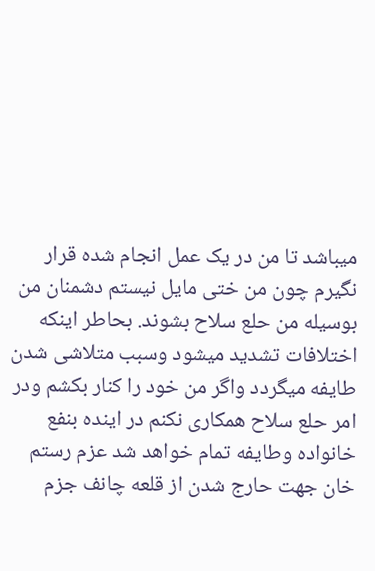میباشد تا من در یک عمل انجام شده قرار نگیرم چون من ختی مایل نیستم دشمنان من بوسیله من حلع سلاح بشوند. بحاطر اینکه اختلافات تشدید میشود وسبب متلاشی شدن طایفه میگردد واگر من خود را کنار بکشم ودر امر حلع سلاح همکاری نکنم در اینده بنفع خانواده وطایفه تمام خواهد شد عزم رستم خان جهت حارج شدن از قلعه چانف جزم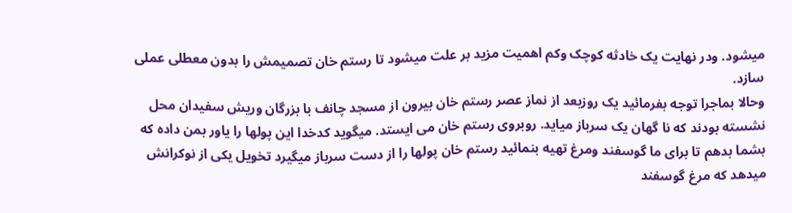میشود. ودر نهایت یک خادثه کوچک وکم اهمیت مزید بر علت میشود تا رستم خان تصمیمش را بدون معطلی عملی سازد.
وحالا بماجرا توجه بفرمائید یک روزبعد از نماز عصر رستم خان بیرون از مسجد چانف با بزرگان وریش سفیدان محل نشسته بودند که نا گهان یک سرباز میاید. روبروی رستم خان می ایستد. میگوید کدخدا این پولها را یاور بمن داده که بشما بدهم تا برای ما گوسفند ومرغ تهیه بنمائید رستم خان پولها را از دست سرباز میگیرد تخویل یکی از نوکرانش میدهد که مرغ گوسفند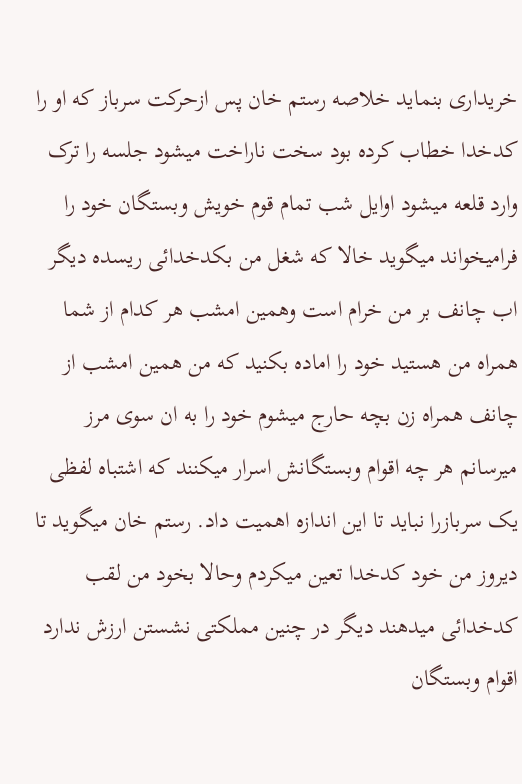خریداری بنماید خلاصه رستم خان پس ازحرکت سرباز که او را کدخدا خطاب کرده بود سخت ناراخت میشود جلسه را ترک وارد قلعه میشود اوایل شب تمام قوم خویش وبستگان خود را فرامیخواند میگوید خالا که شغل من بکدخدائی ریسده دیگر اب چانف بر من خرام است وهمین امشب هر کدام از شما همراه من هستید خود را اماده بکنید که من همین امشب از چانف همراه زن بچه حارج میشوم خود را به ان سوی مرز میرسانم هر چه اقوام وبستگانش اسرار میکنند که اشتباه لفظی یک سربازرا نباید تا این اندازه اهمیت داد. رستم خان میگوید تا دیروز من خود کدخدا تعین میکردم وحالا بخود من لقب کدخدائی میدهند دیگر در چنین مملکتی نشستن ارزش ندارد اقوام وبستگان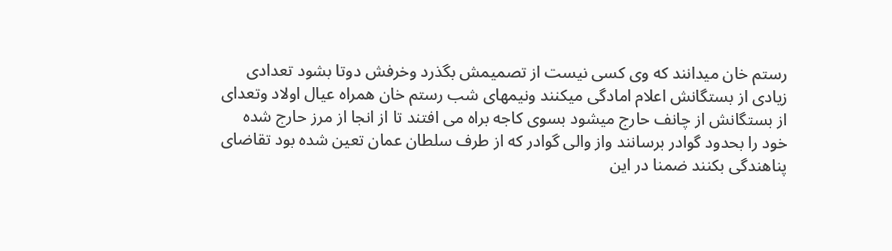رستم خان میدانند که وی کسی نیست از تصمیمش بگذرد وخرفش دوتا بشود تعدادی زیادی از بستگانش اعلام امادگی میکنند ونیمهای شب رستم خان همراه عیال اولاد وتعدای از بستگانش از چانف حارج میشود بسوی کاجه براه می افتند تا از انجا از مرز حارج شده خود را بحدود گوادر برسانند واز والی گوادر که از طرف سلطان عمان تعین شده بود تقاضای پناهندگی بکنند ضمنا در این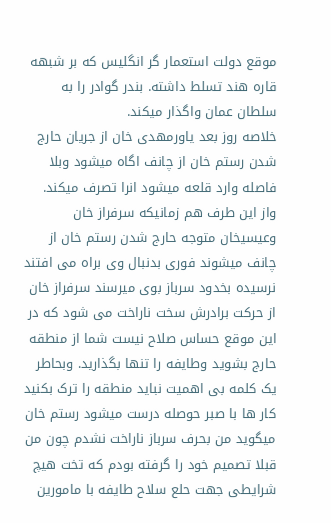موقع دولت استعمار گر انگلیس که بر شبهه قاره هند تسلط داشته. بندر گوادر را به سلطان عمان واگذار میکند.
خلاصه روز بعد یاورمهدی خان از جریان حارج شدن رستم خان از چانف اگاه میشود وبلا فاصله وارد قلعه میشود انرا تصرف میکند.
واز این طرف هم زمانیکه سرفراز خان وعیسیخان متوجه حارج شدن رستم خان از چانف میشوند فوری بدنبال وی براه می افتند نرسیده بخدود سرباز بوی میرسند سرفراز خان از حرکت برادرش سخت ناراخت می شود که در این موقع حساس صلاح نیست شما از منطقه حارج بشوید وطایفه را تنها بگذارید. وبحاطر یک کلمه بی اهمیت نباید منطقه را ترک بکنید کار ها با صبر حوصله درست میشود رستم خان میگوید من بحرف سرباز ناراخت نشدم چون من قبلا تصمیم خود را گرفته بودم که تخت هیچ شرایطی جهت حلع سلاح طایفه با مامورین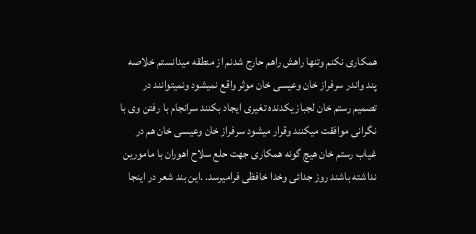همکاری نکنم وتنها راهش راهم حارج شدنم از منطقه میدانستم خلاصه پند واندر سرفراز خان وعیسی خان موثر واقع نمیشود ونمیتوانند در تصمیم رستم خان لجباز یکدنده تغیری ایجاد بکنند سرانجام با رفتن وی با نگرانی موافقت میکنند وقرار میشود سرفراز خان وعیسی خان هم در غیاب رستم خان هیچ گونه همکاری جهت حلع سلاح اهوران با مامورین نداشته باشند روز جدائی وخدا خافظی فرامیرسد. .این بند شعر در اینجا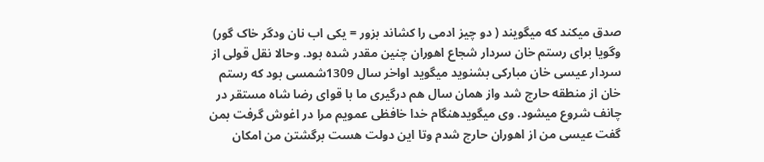صدق میکند که میگویند ( دو چیز ادمی را کشاند بزور = یکی اب نان ودگر خاک گور) وگویا برای رستم خان سردار شجاع اهوران چنین مقدر شده بود. وحالا نقل قولی از سردار عیسی خان مبارکی بشنوید میگوید اواخر سال 1309شمسی بود که رستم خان از منطقه حارج شد واز همان سال هم درگیری ما با قوای رضا شاه مستقر در چانف شروع میشود. وی میگویدهنگام خدا خافظی عمویم مرا در اغوش گرفت بمن گفت عیسی من از اهوران حارج شدم وتا این دولت هست برگشتن من امکان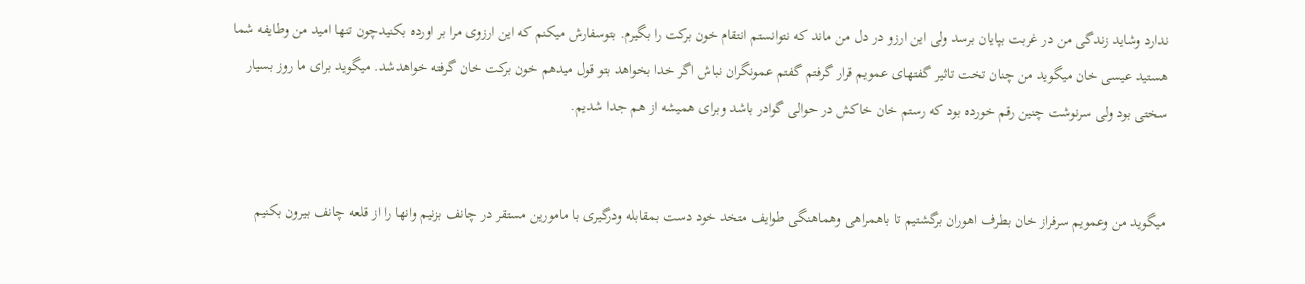ندارد وشاید زندگی من در غربت بپایان برسد ولی این ارزو در دل من ماند که نتوانستم انتقام خون برکت را بگیرم. بتوسفارش میکنم که این ارزوی مرا بر اورده بکنیدچون تنها امید من وطایفه شما هستید عیسی خان میگوید من چنان تخت تاثیر گفتهای عمویم قرار گرفتم گفتم عمونگران نباش اگر خدا بخواهد بتو قول میدهم خون برکت خان گرفته خواهدشد. میگوید برای ما روز بسیار سختی بود ولی سرنوشت چنین رقم خورده بود که رستم خان خاکش در حوالی گوادر باشد وبرای همیشه از هم جدا شدیم.


میگوید من وعمویم سرفراز خان بطرف اهوران برگشتیم تا باهمراهی وهماهنگی طوایف متخد خود دست بمقابله ودرگیری با مامورین مستقر در چانف بزنیم وانها را از قلعه چانف بیرون بکنیم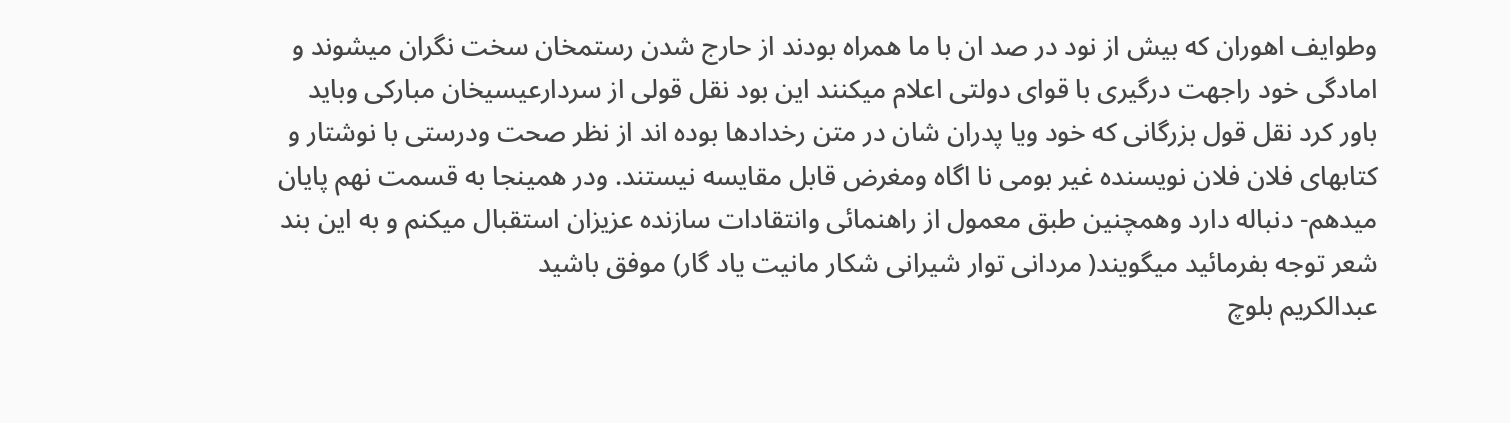وطوایف اهوران که بیش از نود در صد ان با ما همراه بودند از حارج شدن رستمخان سخت نگران میشوند و امادگی خود راجهت درگیری با قوای دولتی اعلام میکنند این بود نقل قولی از سردارعیسیخان مبارکی وباید باور کرد نقل قول بزرگانی که خود ویا پدران شان در متن رخدادها بوده اند از نظر صحت ودرستی با نوشتار و کتابهای فلان فلان نویسنده غیر بومی نا اگاه ومغرض قابل مقایسه نیستند. ودر همینجا به قسمت نهم پایان میدهم- دنباله دارد وهمچنین طبق معمول از راهنمائی وانتقادات سازنده عزیزان استقبال میکنم و به این بند شعر توجه بفرمائید میگویند( مردانی توار شیرانی شکار مانیت یاد گار) موفق باشید
عبدالکریم بلوچ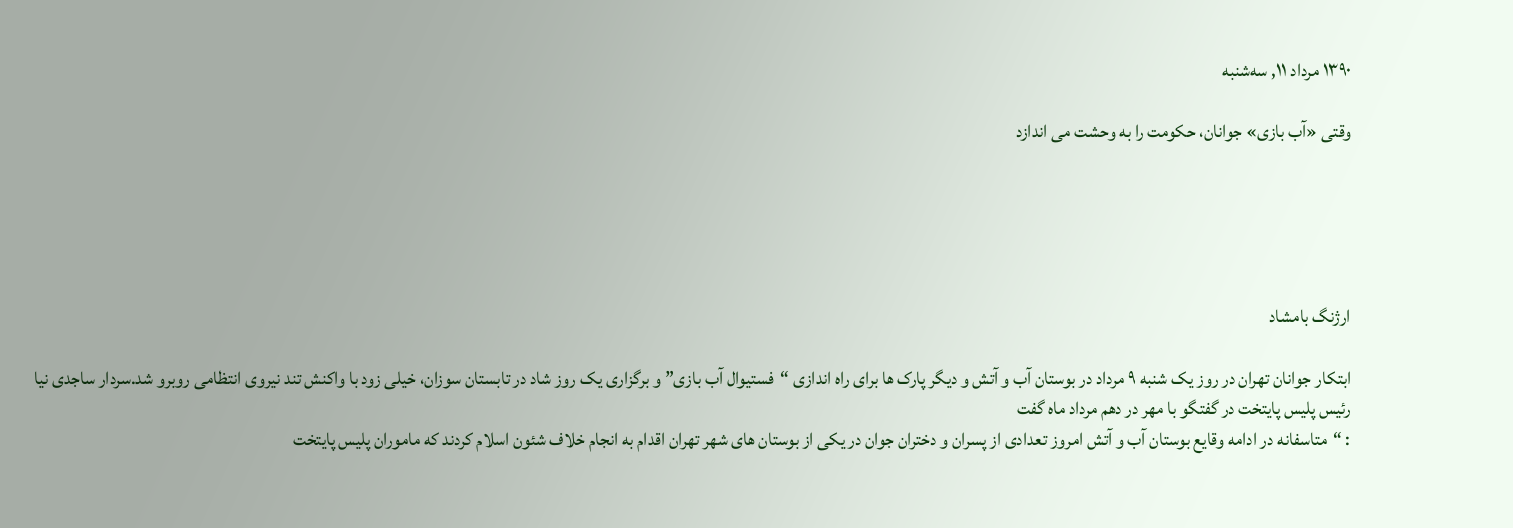۱۳۹۰ مرداد ۱۱, سه‌شنبه

وقتی «آب بازی» جوانان، حکومت را به وحشت می اندازد





ارژنگ بامشاد

ابتکار جوانان تهران در روز یک شنبه ۹ مرداد در بوستان آب و آتش و دیگر پارک ها برای راه اندازی “فستیوال آب بازی” و برگزاری یک روز شاد در تابستان سوزان، خیلی زود با واکنش تند نیروی انتظامی روبرو شد.سردار ساجدی نيا رئیس پلیس پایتخت در گفتگو با مهر در دهم مرداد ماه گفت
: “متاسفانه در ادامه وقايع بوستان آب و آتش امروز تعدادی از پسران و دختران جوان در يکی از بوستان های شهر تهران اقدام به انجام خلاف شئون اسلام کردند که ماموران پليس پايتخت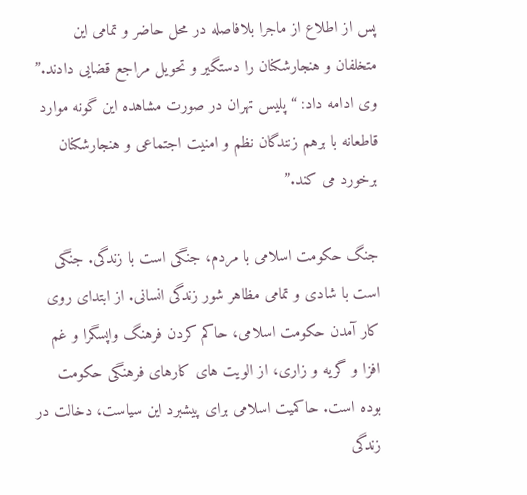پس از اطلاع از ماجرا بلافاصله در محل حاضر و تمامی اين متخلفان و هنجارشکنان را دستگير و تحويل مراجع قضايی دادند.” وی ادامه داد: “پليس تهران در صورت مشاهده اين گونه موارد قاطعانه با برهم زنندگان نظم و امنيت اجتماعی و هنجارشکنان برخورد می کند.”

جنگ حکومت اسلامی با مردم، جنگی است با زندگی. جنگی است با شادی و تمامی مظاهر شور زندگی انسانی. از ابتدای روی کار آمدن حکومت اسلامی، حاکم کردن فرهنگ واپسگرا و غم افزا و گریه و زاری، از الویت های کارهای فرهنگی حکومت بوده است. حاکمیت اسلامی برای پیشبرد این سیاست، دخالت در زندگی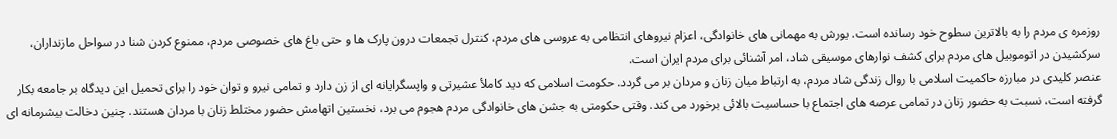روزمره ی مردم را به بالاترین سطوح خود رسانده است. یورش به مهمانی های خانوادگی، اعزام نیروهای انتظامی به عروسی های مردم، کنترل تجمعات درون پارک ها و حتی باغ های خصوصی مردم، ممنوع کردن شنا در سواحل مازنداران، سرکشیدن در اتوموبیل های مردم برای کشف نوارهای موسیقی شاد، امر آشنائی برای مردم ایران است.
عنصر کلیدی در مبارزه حاکمیت اسلامی با روال زندگی شاد مردم، به ارتباط میان زنان و مردان بر می گردد. حکومت اسلامی که دید کاملأ عشیرتی و واپسگرایانه ای از زن دارد و تمامی نیرو و توان خود را برای تحمیل این دیدگاه بر جامعه بکار گرفته است، نسبت به حضور زنان در تمامی عرصه های اجتماع با حساسیت بالائی برخورد می کند. وقتی حکومتی به جشن های خانوادگی مردم هجوم می برد، نخستین اتهامش حضور مختلط زنان با مردان هستند. چنین دخالت بیشرمانه ای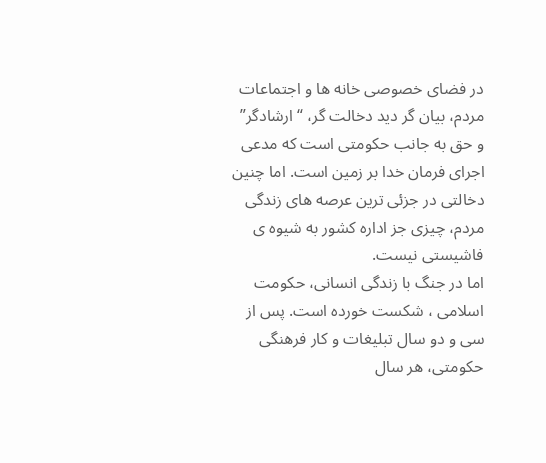در فضای خصوصی خانه ها و اجتماعات مردم، بیان گر دید دخالت گر، “ارشادگر” و حق به جانب حکومتی است که مدعی اجرای فرمان خدا بر زمین است. اما چنین دخالتی در جزئی ترین عرصه های زندگی مردم، چیزی جز اداره کشور به شیوه ی فاشیستی نیست.
اما در جنگ با زندگی انسانی، حکومت اسلامی ، شکست خورده است. پس از سی و دو سال تبلیغات و کار فرهنگی حکومتی، هر سال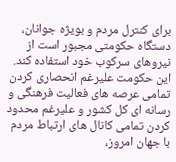برای کنترل مردم و بویژه جوانان، دستگاه حکومتی مجبور است از نیروهای سرکوب خود استفاده کند. این حکومت علیرغم انحصاری کردن تمامی عرصه های فعالیت فرهنگی و رسانه ای کل کشور و علیرغم محدود کردن تمامی کانال های ارتباط مردم با جهان امروز،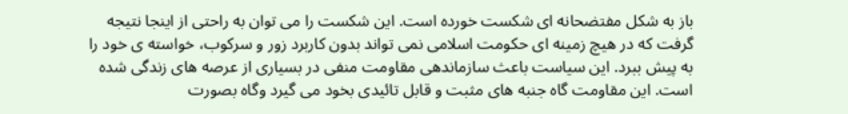باز به شکل مفتضحانه ای شکست خورده است. این شکست را می توان به راحتی از اینجا نتیجه گرفت که در هیچ زمینه ای حکومت اسلامی نمی تواند بدون کاربرد زور و سرکوب، خواسته ی خود را به پیش ببرد. این سیاست باعث سازماندهی مقاومت منفی در بسیاری از عرصه های زندگی شده است. این مقاومت گاه جنبه های مثبت و قابل تائیدی بخود می گیرد وگاه بصورت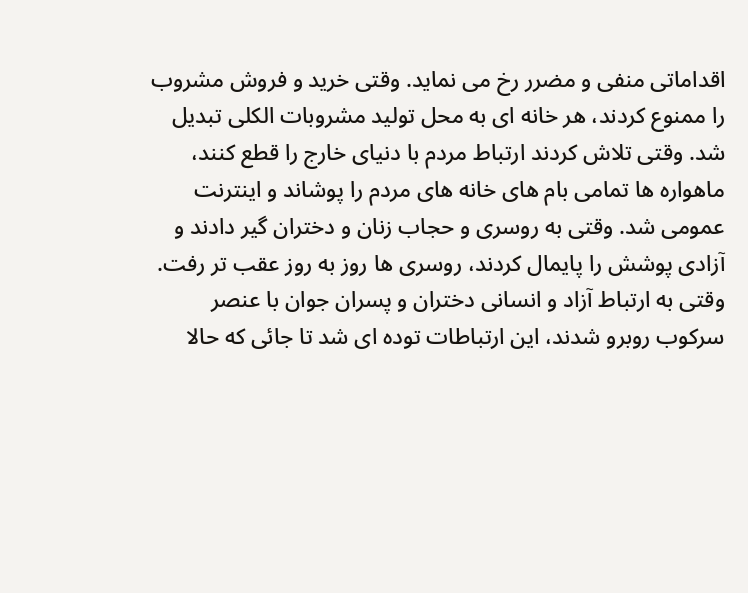اقداماتی منفی و مضرر رخ می نماید. وقتی خرید و فروش مشروب را ممنوع کردند، هر خانه ای به محل تولید مشروبات الکلی تبدیل شد. وقتی تلاش کردند ارتباط مردم با دنیای خارج را قطع کنند، ماهواره ها تمامی بام های خانه های مردم را پوشاند و اینترنت عمومی شد. وقتی به روسری و حجاب زنان و دختران گیر دادند و آزادی پوشش را پایمال کردند، روسری ها روز به روز عقب تر رفت. وقتی به ارتباط آزاد و انسانی دختران و پسران جوان با عنصر سرکوب روبرو شدند، این ارتباطات توده ای شد تا جائی که حالا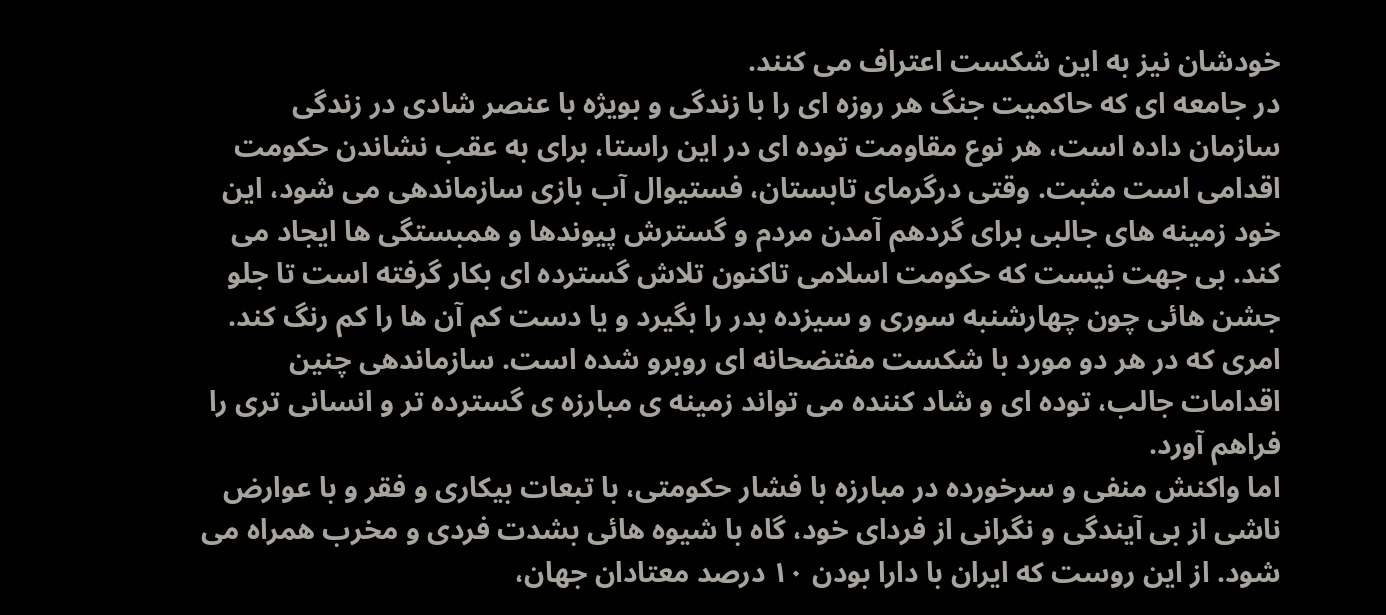خودشان نیز به این شکست اعتراف می کنند.
در جامعه ای که حاکمیت جنگ هر روزه ای را با زندگی و بویژه با عنصر شادی در زندگی سازمان داده است، هر نوع مقاومت توده ای در این راستا، برای به عقب نشاندن حکومت اقدامی است مثبت. وقتی درگرمای تابستان، فستیوال آب بازی سازماندهی می شود، این خود زمینه های جالبی برای گردهم آمدن مردم و گسترش پیوندها و همبستگی ها ایجاد می کند. بی جهت نیست که حکومت اسلامی تاکنون تلاش گسترده ای بکار گرفته است تا جلو جشن هائی چون چهارشنبه سوری و سیزده بدر را بگیرد و یا دست کم آن ها را کم رنگ کند. امری که در هر دو مورد با شکست مفتضحانه ای روبرو شده است. سازماندهی چنین اقدامات جالب، توده ای و شاد کننده می تواند زمینه ی مبارزه ی گسترده تر و انسانی تری را فراهم آورد.
اما واکنش منفی و سرخورده در مبارزه با فشار حکومتی، با تبعات بیکاری و فقر و با عوارض ناشی از بی آیندگی و نگرانی از فردای خود، گاه با شیوه هائی بشدت فردی و مخرب همراه می شود. از این روست که ایران با دارا بودن ۱۰ درصد معتادان جهان،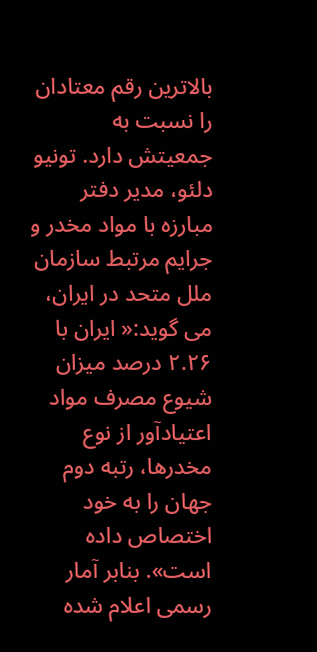بالاترین رقم معتادان را نسبت به جمعیتش دارد. تونیو دلئو، مدیر دفتر مبارزه با مواد مخدر و جرایم مرتبط سازمان ملل متحد در ایران، می گوید:« ایران با ۲.۲۶ درصد میزان شیوع مصرف مواد اعتیادآور از نوع مخدرها، رتبه دوم جهان را به خود اختصاص داده است». بنابر آمار رسمی اعلام شده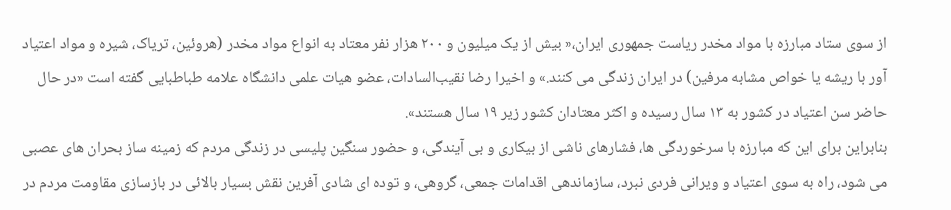از سوی ستاد مبارزه با مواد مخدر ریاست جمهوری ایران،« بیش از یک میلیون و ۲۰۰ هزار نفر معتاد به انواع مواد مخدر (هروئین، تریاک، شیره و مواد اعتیاد آور با ریشه یا خواص مشابه مرفین) در ایران زندگی می کنند.» و اخیرا رضا نقیب‌السادات، ‌عضو هیات علمی دانشگاه علامه طباطبایی گفته است «در حال حاضر سن اعتیاد در کشور به ۱۳ سال رسیده و اکثر معتادان کشور زیر ۱۹ سال هستند».
بنابراین برای این که مبارزه با سرخوردگی ها، فشارهای ناشی از بیکاری و بی آیندگی، و حضور سنگین پلیسی در زندگی مردم که زمینه ساز بحران های عصبی می شود، راه به سوی اعتیاد و ویرانی فردی نبرد، سازماندهی اقدامات جمعی، گروهی، و توده ای شادی آفرین نقش بسیار بالائی در بازسازی مقاومت مردم در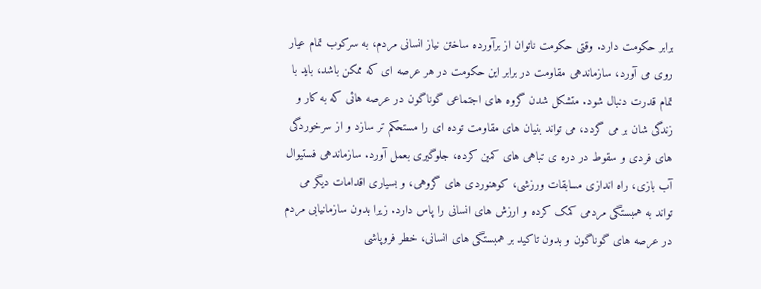برابر حکومت دارد. وقتی حکومت ناتوان از برآورده ساختن نیاز انسانی مردم، به سرکوب تمام عیار روی می آورد، سازماندهی مقاومت در برابر این حکومت در هر عرصه ای که ممکن باشد، باید با تمام قدرت دنبال شود. متشکل شدن گروه های اجتماعی گوناگون در عرصه هائی که به کار و زندگی شان بر می گردد، می تواند بنیان های مقاومت توده ای را مستحکم تر سازد و از سرخوردگی های فردی و سقوط در دره ی تباهی های کمین کرده، جلوگیری بعمل آورد. سازماندهی فستیوال آب بازی، راه اندازی مسابقات ورزشی، کوهنوردی های گروهی، و بسیاری اقدامات دیگر می تواند به همبستگی مردمی کمک کرده و ارزش های انسانی را پاس دارد. زیرا بدون سازمانیابی مردم در عرصه های گوناگون و بدون تاکید بر همبستگی های انسانی، خطر فروپاشی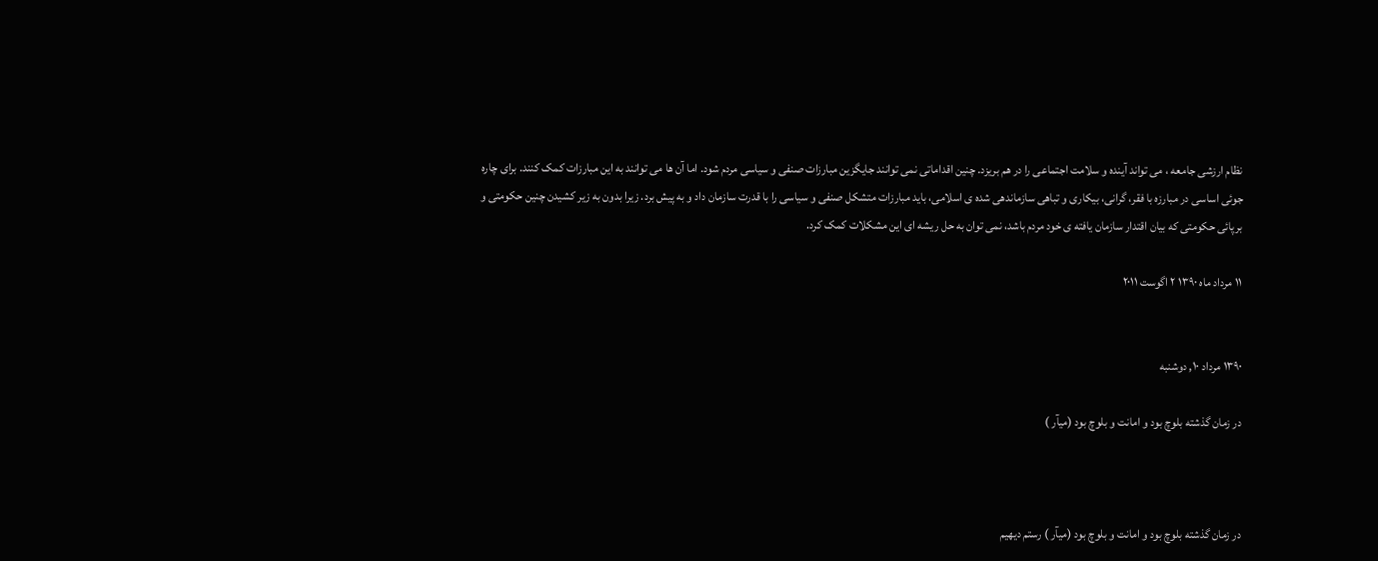نظام ارزشی جامعه ، می تواند آینده و سلامت اجتماعی را در هم بریزد. چنین اقداماتی نمی توانند جایگزین مبارزات صنفی و سیاسی مردم شود. اما آن ها می توانند به این مبارزات کمک کنند. برای چاره جوئی اساسی در مبارزه با فقر، گرانی، بیکاری و تباهی سازماندهی شده ی اسلامی، باید مبارزات متشکل صنفی و سیاسی را با قدرت سازمان داد و به پیش برد. زیرا بدون به زیر کشیدن چنین حکومتی و برپائی حکومتی که بیان اقتدار سازمان یافته ی خود مردم باشد، نمی توان به حل ریشه ای این مشکلات کمک کرد.

۱۱ مرداد ماه ۱۳۹۰ ۲ اگوست ۲۰۱۱


۱۳۹۰ مرداد ۱۰, دوشنبه

در زمان گذشته بلوچ بود و امانت و بلوچ بود (میآر )



در زمان گذشته بلوچ بود و امانت و بلوچ بود (میآر ) رستم دیهیم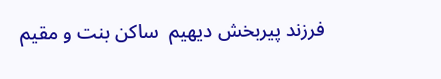فرزند پیربخش دیهیم  ساکن بنت و مقیم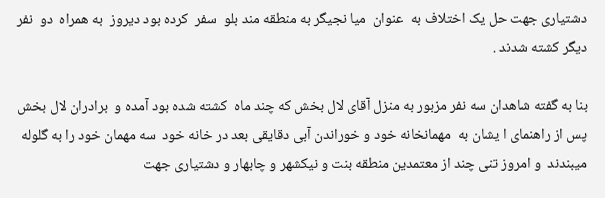دشتیاری جهت حل یک اختلاف به  عنوان  میا نجیگر به منطقه مند بلو  سفر  کرده بود دیروز  به همراه  دو  نفر دیگر کشته شدند .

بنا به گفته شاهدان سه نفر مزبور به منزل آقای لال بخش که چند ماه  کشته شده بود آمده و  برادران لال بخش پس از راهنمای ا یشان به  مهمانخانه خود و خوراندن آبی دقایقی بعد در خانه خود  سه مهمان خود را به گلوله میبندند  و امروز تنی چند از معتمدین منطقه بنت و نیکشهر و چابهار و دشتیاری جهت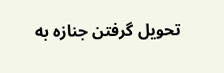تحویل گرفتن جنازه به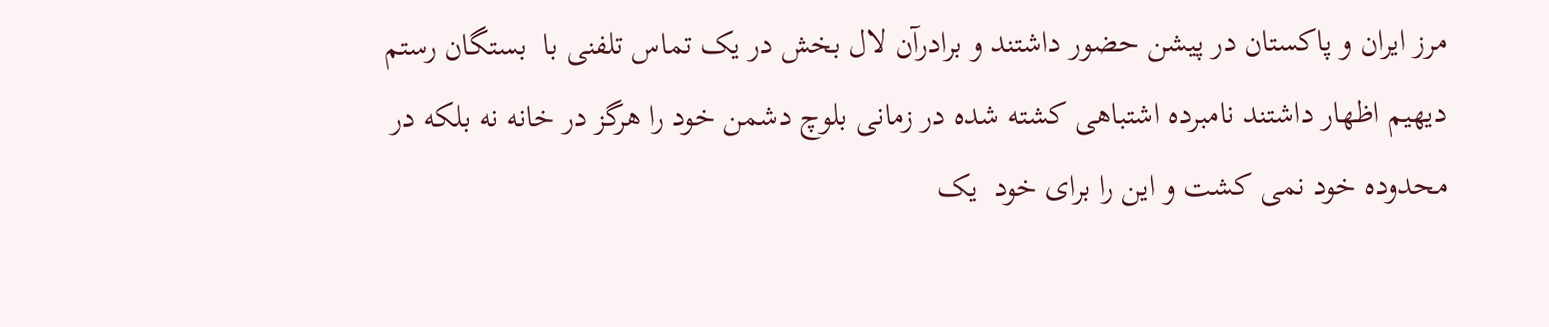مرز ایران و پاکستان در پیشن حضور داشتند و برادرآن لال بخش در یک تماس تلفنی با  بستگان رستم دیهیم اظهار داشتند نامبرده اشتباهی کشته شده در زمانی بلوچ دشمن خود را هرگز در خانه نه بلکه در محدوده خود نمی کشت و این را برای خود  یک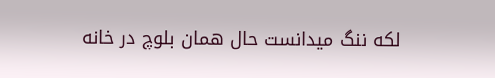لکه ننگ میدانست حال همان بلوچ در خانه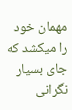مهمان خود  را میکشد که جای بسیار نگرانی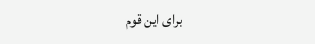برای این قوم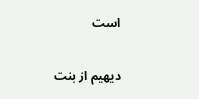است

دیهیم از بنت